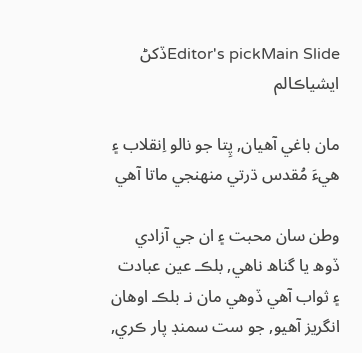Editor's pickMain Slideڏکڻ ايشياڪالم

مان باغي آھيان, پِتا جو نالو اِنقلاب ۽ ھيءَ مُقدس ڌرتي منھنجي ماتا آھي

وطن سان محبت ۽ ان جي آزادي ڏوھ يا گناھ ناھي, بلڪـ عين عبادت ۽ ثواب آھي ڏوھي مان نـ بلڪـ اوھان انگريز آھيو, جو ست سمنڊ پار ڪري,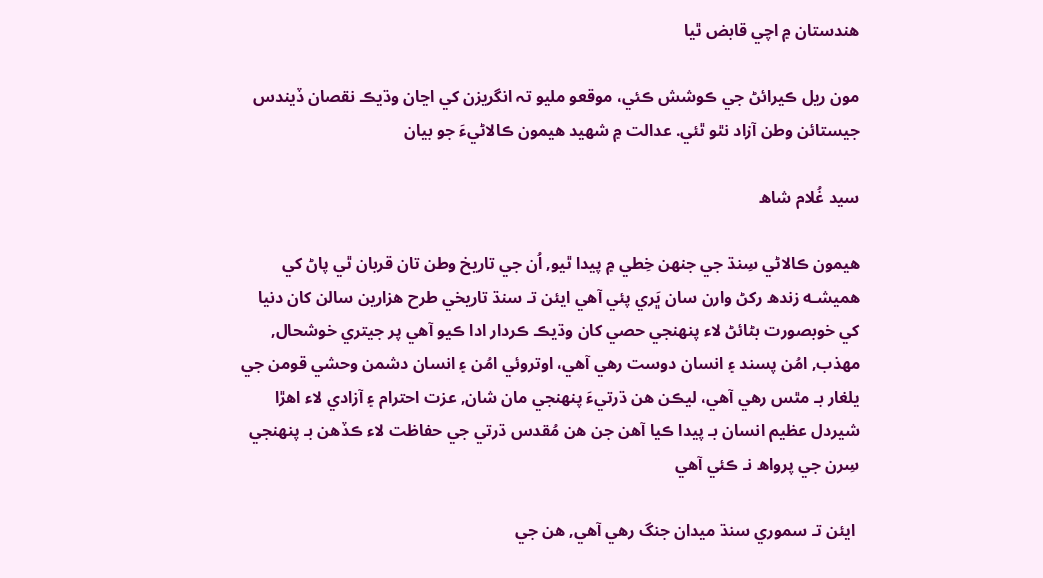ھندستان ۾ اچي قابض ٿيا

مون ريل ڪيرائڻ جي ڪوشش ڪئي، موقعو مليو تہ انگريزن کي اڃان وڌيڪ نقصان ڏيندس جيستائن وطن آزاد نٿو ٿئي. عدالت ۾ شھيد ھيمون ڪالاڻيءَ جو بيان

سيد غُلام شاھ

ھيمون ڪالاڻي سِنڌ جي جنھن خِطي ۾ پيدا ٿيو, اُن جي تاريخ وطن تان قربان ٿي پاڻ کي ھميشـه زندھ رکڻ وارن سان ڀَري پئي آھي ايئن تـ سنڌ تاريخي طرح ھزارين سالن کان دنيا کي خوبصورت بڻائڻ لاء پنھنجي حصي کان وڌيڪ ڪردار ادا ڪيو آھي پر جيتري خوشحال, مھذب, امُن پسند ۽ انسان دوست رھي آھي، اوتروئي امُن ۽ انسان دشمن وحشي قومن جي يلغار بـ مٿس رھي آھي، ليڪن ھن ڌرتيءَ پنھنجي مان شان, عزت احترام ۽ آزادي لاء اھڙا شيردل عظيم انسان بـ پيدا ڪيا آھن جن ھن مُقدس ڌرتي جي حفاظت لاء ڪڏھن بـ پنھنجي سِرن جي پرواھ نـ ڪئي آھي

 ايئن تـ سموري سنڌ ميدان جنگ رھي آھي, ھن جي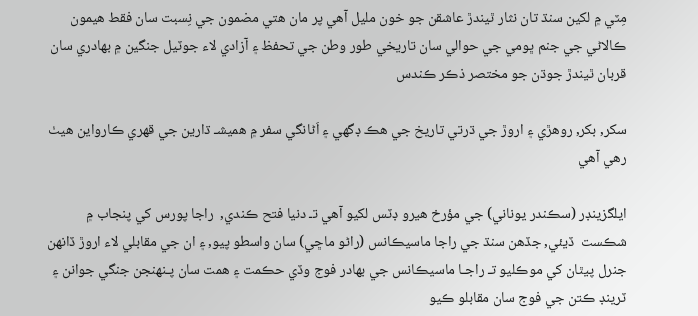مِٽي ۾ لکين سنڌ تان نثار ٿيندڙ عاشقن جو خون مليل آھي پر مان ھتي مضمون جي نِسبت سان فقط ھيمون ڪالاڻي جي جنم ڀومي جي حوالي سان تاريخي طور وطن جي تحفظ ۽ آزادي لاء جوٽيل جنگين ۾ بھادري سان قربان ٿيندڙ جوڌن جو مختصر ذڪر ڪندس

سکر, بکر, روھڙي ۽ اروڙ جي ڌرتي تاريخ جي ھڪ ڊگھي ۽ اَڻانگي سفر ۾ ھميشـ ڌارين جي قھري ڪارواين ھيٺ رھي آھي

ايلگزينڊر (سڪندر يوناني) جي مؤرخ ھيرو ڊٽس لکيو آھي تـ دنيا فتح ڪندي,  راجا پورس کي پنجاب ۾ شڪست  ڏيئي, جڏھن سنڌ جي راجا ماسيڪانس (راڻو ماڇي) سان واسطو پيو, ۽ ان جي مقابلي لاء اروڙ ڏانھن جنرل پيٿان کي موڪليو تـ راجـا ماسيڪانس جي بھادر فوج وڏي حڪمت ۽ ھمت سان پـنھنجن جنگي جوانن ۽ ٽرينڊ ڪتن جي فوج سان مقابلو ڪيو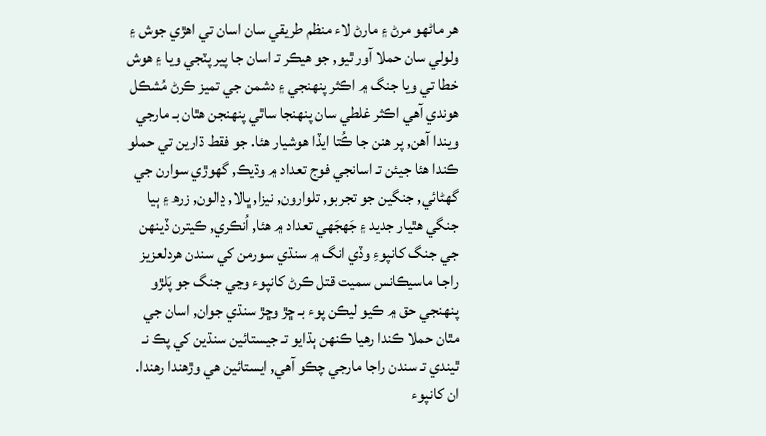ھر ماڻھو مرڻ ۽ مارڻ لاء منظم طريقي سان اسان تي اھڙي جوش ۽ ولولي سان حملا آور ٿيو, جو ھيڪر تـ اسان جا پير پٽجي ويا ۽ ھوش خطا تي ويا جنگ ۾ اڪثر پنھنجي ۽ دشمن جي تميز ڪرڻ مُشڪل ھوندي آھي اڪثر غلطي سان پنھنجا ساٿي پنھنجن ھٿان بـ مارجي ويندا آھن, پر ھنن جا ڪُتا ايڏا ھوشيار ھئا. جو فقط ڌارين تي حملو ڪندا ھئا جيئن تـ اسانجي فوج تعداد ۾ وڌيڪ, گھوڙي سوارن جي گھڻائي, جنگين جو تجربو, تلوارون, نيزا, ڀالا, ڍالون, زرھ ۽ ٻيا جنگي ھٿيار جديد ۽ جَھجَھي تعداد ۾ ھئا, اُنڪري, ڪيترن ڏينھن جي جنگ کانپوءِ وڏي انگ ۾ سنڌي سورمن کي سندن ھردلعزيز راجـا ماسيڪانس سميت قتل ڪرڻ کانپوء وڃي جنگ جو پَلڙو پنھنجي حق ۾ ڪيو ليڪن پوء بـ ڇڙ وڇڙ سنڌي جوان, اسان جي مٿان حملا ڪندا رھيا ڪنھن ٻڌايو تـ جيستائين سنڌين کي پڪ نـ ٿيندي تـ سندن راجا مارجي چڪو آھي, ايستائين ھي وڙھندا رھندا. ان کانپوء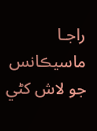راجـا ماسيڪانس جو لاش کڻي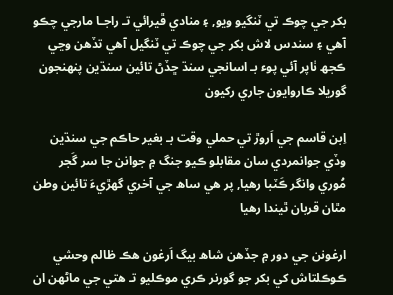بکر جي چوڪ تي ٽنگيو ويو, ۽ منادي ڦيرائي تـ راجـا مارجي چڪو آھي ۽ سندس لاش بکر جي چوڪ تي ٽنگيل آھي تڏھن وڃي ڪجھ ٺاپر آئي پوء بـ اسانجي سنڌ ڇڏڻ تائين سنڌين پنھنجون گوريلا ڪاروايون جاري رکيون

اِبن قاسم جي اَروڙ تي حملي وقت بـ بغير حاڪم جي سنڌين وڏي جوانمردي سان مقابلو ڪيو جنگ ۾ جوانن جا سر گَجر مُوري وانگر ڪَٽبا رھيا, پر ھي ساھ جي آخري گھڙيءَ تائين وطن مٿان قربان ٿيندا رھيا

ارغونن جي دور ۾ جڏھن شاھ بيگ اَرغون ھڪ ظالم وحشي ڪوڪلتاش کي بکر جو گورنر ڪري موڪليو تـ ھتي جي ماڻھن ان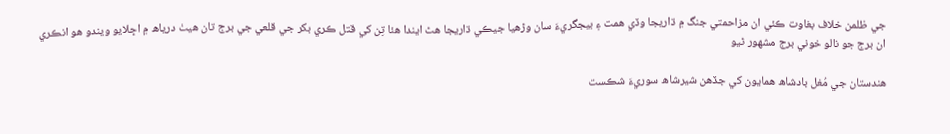جي ظلمن خلاف بغاوت ڪئي ان مزاحمتي جنگ ۾ ڌاريجا وڏي ھمت ۽ بيجگريءَ سان وڙھيا جيڪي ڌاريجا ھٿ ايندا ھئا تِن کي قتل ڪري بکر جي قلعي جي برج تان ھيٺ درياھ ۾ اڇلايو ويندو ھو انڪري ان برج جو نالو خوني برج مشھور ٿيو

ھندستان جي مُغل بادشاھ ھمايون کي جڏھن شيرشاھ سوريءَ شڪست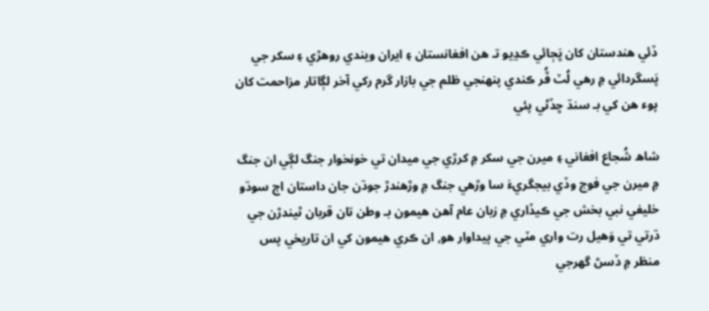ڏئي ھندستان کان ڀَڄائي ڪڍيو تـ ھن افغانستان ۽ ايران ويندي روھڙي ۽ سکر جي پَسگردائي ۾ رھي لُٽ ڦُر ڪندي پنھنجي ظلم جي بازار گرم رکي آخر لڳاتار مزاحمت کان پوء ھن کي بـ سنڌ ڇڏڻي پئي

شاھ شُجاع افغاني ۽ ميرن جي سکر ۾ کرڙي جي ميدان تي خونخوار جنگ لڳي ان جنگ ۾ ميرن جي فوج وڏي بيجگريءَ سا وڙھي جنگ ۾ وڙھندڙ جوڌن جان داستان اڄ سوڌو خليفي نبي بخش جي ڪيڏاري ۾ زبان عام آھن ھيمون بـ وطن تان قربان ٿيندڙن جي ڌرتي تي وَھيل رت واري مٽي جي پيداوار ھو, ان ڪري ھيمون کي ان تاريخي پس منظر ۾ ڏسڻ گھرجي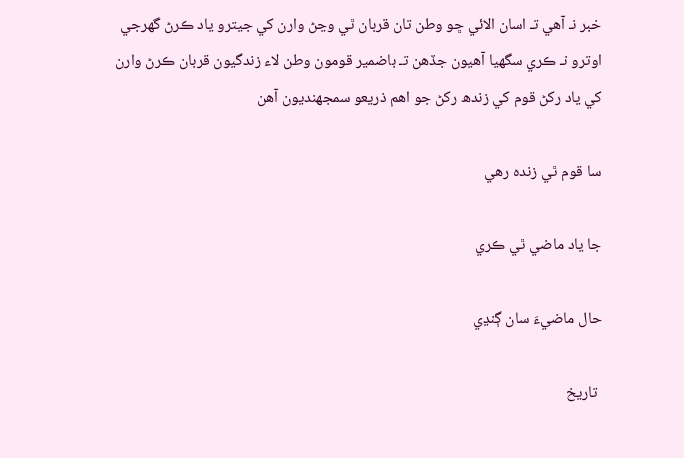خبر نـ آھي تـ اسان الائي ڇو وطن تان قربان ٿي وڃڻ وارن کي جيترو ياد ڪرڻ گھرجي اوترو نـ ڪري سگھيا آھيون جڏھن تـ باضمير قومون وطن لاء زندگيون قربان ڪرڻ وارن کي ياد رکڻ قوم کي زندھ رکڻ جو اھم ذريعو سمجھنديون آھن

سا قوم ٿي زنده رھي

جا ياد ماضي ٿي ڪري

حال ماضيءَ سان ڳنڍي

 تاريخ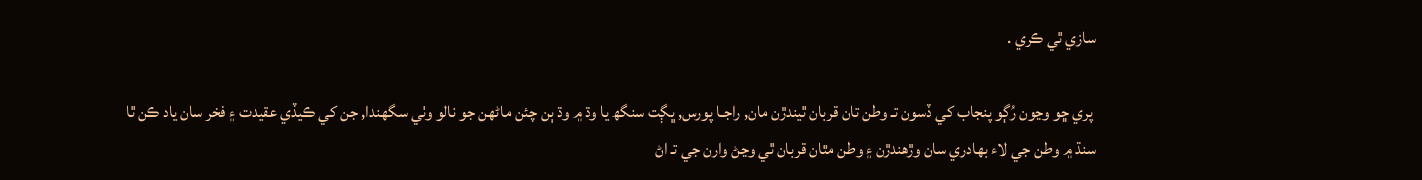سازي ٿي ڪري .

 پري ڇو وڃون رُڳو پنجاب کي ڏسون تـ وطن تان قربان ٿيندڙن مان, راجـا پورس, ڀڳت سنگھ يا وڌ ۾ وڌ ٻن چئن ماڻھن جو نالو وٺي سگھندا, جن کي ڪيڏي عقيدت ۽ فخر سان ياد ڪن ٿا سنڌ ۾ وطن جي لاء بھادري سان وڙھندڙن ۽ وطن مٿان قربان ٿي وڃڻ وارن جي تـ اڻ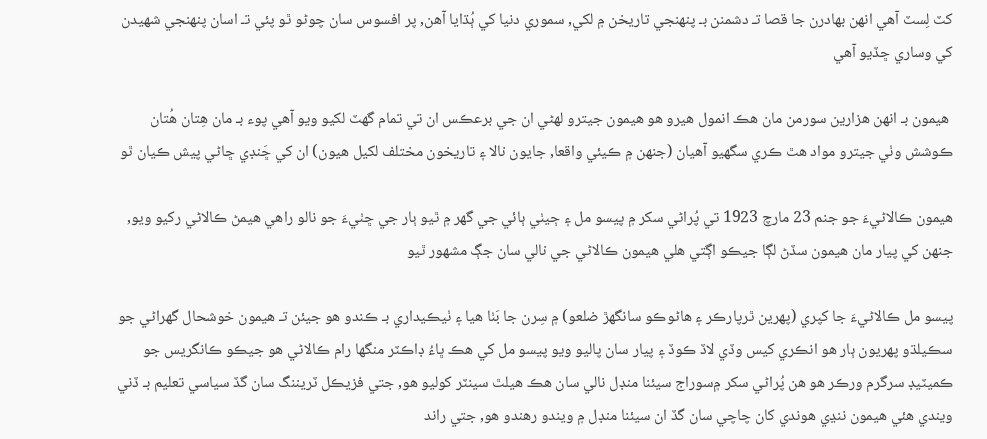کٽ لِسٽ آھي انھن بھادرن جا قصا تـ دشمنن بـ پنھنجي تاريخن ۾ لکي, سموري دنيا کي ٻُڌايا آھن, پر افسوس سان چوڻو ٿو پئي تـ اسان پنھنجي شھيدن کي وساري ڇڏيو آھي

 ھيمون بـ انھن ھزارين سورمن مان ھڪ انمول ھيرو ھو ھيمون جيترو لھڻي ان جي برعڪس ان تي تمام گھٽ لکيو ويو آھي پوء بـ مان ھِتان ھُتان ڪوشش وٺي جيترو مواد ھٿ ڪري سگھيو آھيان (جنھن ۾ ڪيئي واقعا, جايون نالا ۽ تاريخون مختلف لکيل ھيون) ان کي ڇَنڊي ڇاڻي پيش ڪيان ٿو

ھيمون ڪالاڻيءَ جو جنم 23 مارچ 1923 تي پُراڻي سکر ۾ پيسو مل ۽ ڄيٺي ٻائي جي گھر ۾ ٿيو ٻار جي ڇٺيءَ جو نالو راھي ھيمڻ ڪالاڻي رکيو ويو, جنھن کي پيار مان ھيمون سڏڻ لڳا جيڪو اڳتي ھلي ھيمون ڪالاڻي جي نالي سان جڳ مشھور ٿيو

پيسو مل ڪالاڻيءَ جا کپري (پھرين ٿرپارڪر ۽ ھاڻوڪو سانگھڙ ضلعو) ۾ سِرن جا بَٺا ھيا ۽ ٺيڪيداري بـ ڪندو ھو جيئن تـ ھيمون خوشحال گھراڻي جو سڪيلڌو پھريون ٻار ھو انڪري کيس وڏي لاڏ ڪوڏ ۽ پيار سان پاليو ويو پيسو مل کي ھڪ ڀاءُ ڊاڪٽر منگھا رام ڪالاڻي ھو جيڪو ڪانگريس جو ڪميٽيڊ سرگرم ورڪر ھو ھن پُراڻي سکر ۾سوراج سيئنا منڊل نالي سان ھڪ ھيلٿ سينٽر کوليو ھو, جتي فزيڪل ٽريننگ سان گڏ سياسي تعليم بـ ڏني ويندي ھئي ھيمون ننڍي ھوندي کان چاچي سان گڏ ان سيئنا منڊل ۾ ويندو رھندو ھو, جتي راند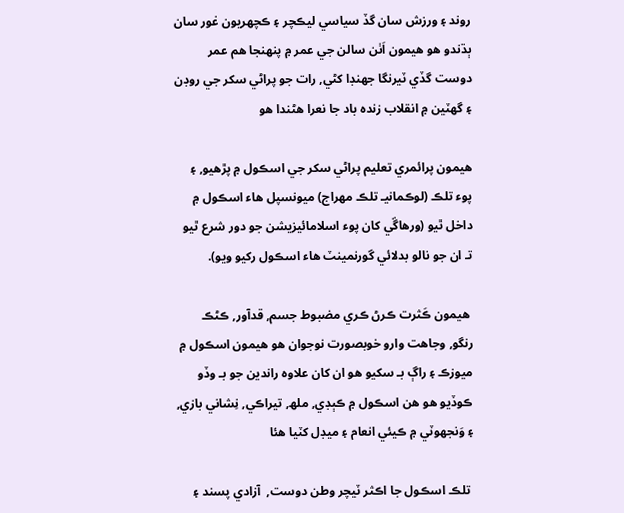روند ۽ ورزش سان گڏ سياسي ليڪچر ۽ ڪچھريون غور سان ٻڌندو ھو ھيمون اَٺن سالن جي عمر ۾ پنھنجا ھم عمر دوست گڏي ٽيرنگا جھنڊا کڻي, رات جو پراڻي سکر جي روڊن ۽ گھٽين ۾ انقلاب زنده باد جا نعرا ھڻندا ھو

ھيمون پرائمري تعليم پراڻي سکر جي اسڪول ۾ پڙھيو, ۽ پوء تلڪ (لوڪمانيـ تلڪ مھراج) ميونسپل ھاء اسڪول ۾ داخل ٿيو (ورھاڱي کان پوء اسلامائيزيشن جو دور شرع ٿيو تـ ان جو نالو بدلائي گورنمينٽ ھاء اسڪول رکيو ويو).

 ھيمون ڪَثرت ڪرڻ ڪري مضبوط جسم, قدآور, ڪڻڪ رنگو, وجاھت وارو خوبصورت نوجوان ھو ھيمون اسڪول ۾ ميوزڪ ۽ راڳ بـ سکيو ھو ان کان علاوه راندين جو بـ وڏو ڪوڏيو ھو ھن اسڪول ۾ ڪٻڊي, ملھ, تيراڪي, نِشاني بازي, ۽ وَنجھوٽي ۾ ڪيئي انعام ۽ ميڊل کٽيا ھئا

 تلڪ اسڪول جا اڪثر ٽيچر وطن دوست,  آزادي پسند ۽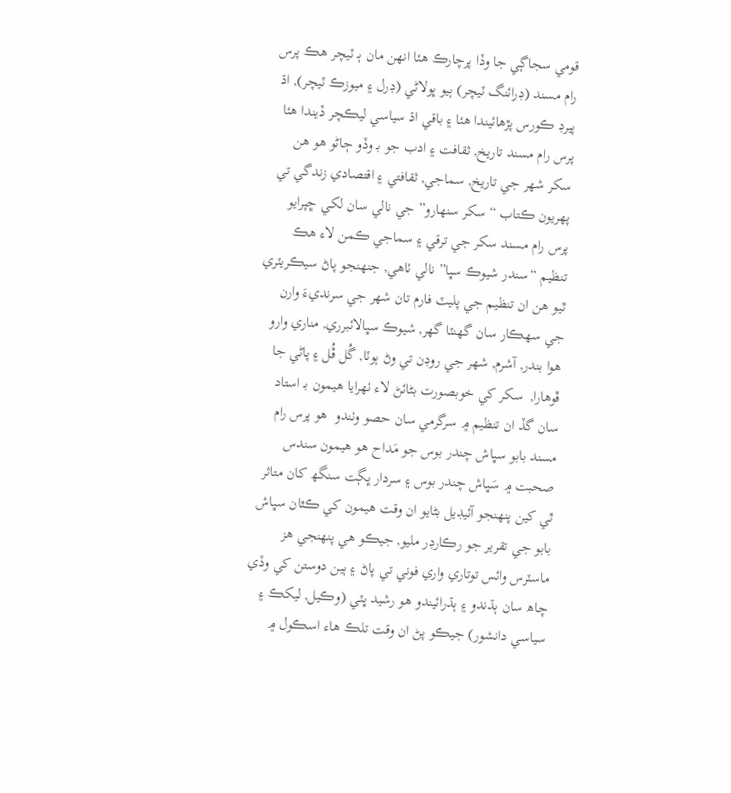قومي سجاڳي جا وڏا پرچارڪ ھئا انھن مان ٻـ ٽيچر ھڪ پرس رام مسند (ڊرائنگ ٽيچر) ٻيو ڀولاڻي (ڊرل ۽ ميوزڪ ٽيچر), اڌ پيرڊ ڪورس پڙھائيندا ھئا ۽ باقي اڌ سياسي ليڪچر ڏيندا ھئا پرس رام مسند تاريخ, ثقافت ۽ ادب جو بـ وڏو ڄاڻو ھو ھن سکر شھر جي تاريخ, سماجي, ثقافتي ۽ اقتصادي زندگي تي پھريون ڪتاب “سکر سنھارو” جي نالي سان لکي ڇپرايو پرس رام مسند سکر جي ترقي ۽ سماجي ڪمن لاء ھڪ تنظيم “سندر شيوڪ سڀا” نالي ٺاھي, جنھنجو پاڻ سيڪريٽري ٿيو ھن ان تنظيم جي پليٽ فارم تان شھر جي سرنديءَ وارن جي سھڪار سان گھنٽا گھر, شيوڪ سڀالائبرري, مناري وارو ھوا بندر, آشرم, شھر جي روڊن تي وڻ ٻوٽا, گُل ڦُل ۽ پاڻي جا ڦوھارا,  سکر کي خوبصورت بڻائڻ لاء ٺھرايا ھيمون بـ استاد سان گڏ ان تنظيم ۾ سرگرمي سان حصو وٺندو  ھو پرس رام مسند بابو سڀاش چندر بوس جو مَداح ھو ھيمون سندس صحبت ۾ سَڀاش چندر بوس ۽ سردار ڀڳت سنگھ کان متاثر ٿي کين پنھنجو آئيڊيل بڻايو ان وقت ھيمون کي ڪٿان سڀاش بابو جي تقرير جو رڪارڊر مليو, جيڪو ھي پنھنجي ھز ماسٽرس وائس توتاري واري فوني تي پاڻ ۽ ٻين دوستن کي وڏي چاھ سان ٻڌندو ۽ ٻڌرائيندو ھو رشيد ڀٽي (وڪيل, ليکڪ ۽ سياسي دانشور) جيڪو پڻ ان وقت تلڪ ھاء اسڪول ۾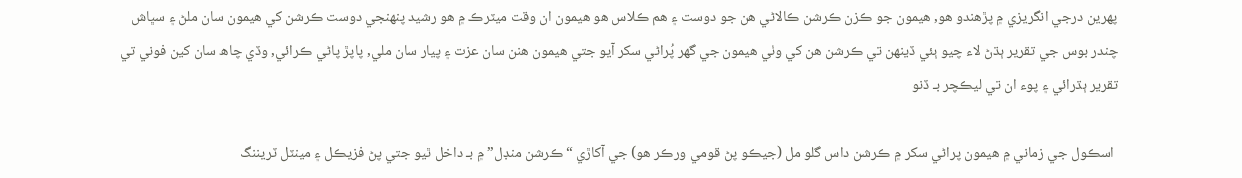پھرين درجي انگريزي ۾ پڙھندو ھو, ھيمون جو ڪزن ڪرشن ڪالاڻي ھن جو دوست ۽ ھم ڪلاس ھو ھيمون ان وقت ميٽرڪ ۾ ھو رشيد پنھنجي دوست ڪرشن کي ھيمون سان ملڻ ۽ سڀاش چندر بوس جي تقرير ٻڌڻ لاء چيو ٻئي ڏينھن تي ڪرشن ھن کي وٺي ھيمون جي گھر پُراڻي سکر آيو جتي ھيمون ھنن سان عزت ۽ پيار سان ملي, پاپڙ پاڻي ڪرائي, وڏي چاھ سان کين فوني تي تقرير ٻڌرائي ۽ پوء ان تي ليڪچر بـ ڏنو

 اسڪول جي زماني ۾ ھيمون پراڻي سکر ۾ ڪرشن داس گلو مل (جيڪو پڻ قومي ورڪر ھو) جي آکاڙي “ڪرشن منڊل” ۾ بـ داخل ٿيو جتي پڻ فزيڪل ۽ مينٽل ٽريننگ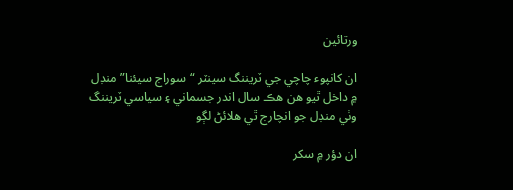ورتائين

ان کانپوء چاچي جي ٽريننگ سينٽر “سوراج سيئنا” منڊل ۾ داخل ٿيو ھن ھڪ سال اندر جسماني ۽ سياسي ٽريننگ وٺي منڊل جو انچارج ٿي ھلائڻ لڳو

ان دؤر ۾ سکر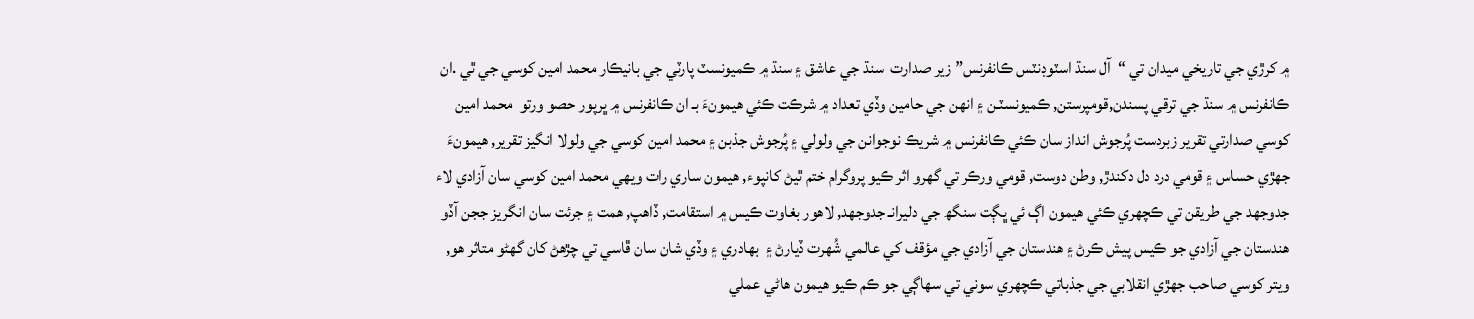۾ کرڙي جي تاريخي ميدان تي “آل سنڌ اسٽوڊنٽس ڪانفرنس” زير صدارت  سنڌ جي عاشق ۽ سنڌ ۾ ڪميونسٽ پارٽي جي بانيڪار محمد امين کوسي جي ٿي .ان ڪانفرنس ۾ سنڌ جي ترقي پسندن,قومپرستن, ڪميونسٽـن ۽ انھن جي حامين وڏي تعداد ۾ شرڪت ڪئي ھيمونءَ بـ ان ڪانفرنس ۾ ڀرپور حصو ورتو  محمد امين کوسي صدارتي تقرير زبردست پُرجوش انداز سان ڪئي ڪانفرنس ۾ شريڪ نوجوانن جي ولولي ۽ پُرجوش جذبن ۽ محمد امين کوسي جي ولولا انگيز تقرير, ھيمونءَ جھڙي حساس ۽ قومي درد دل دکندڙ, وطن دوست, قومي ورڪر تي گھرو اثر ڪيو پروگرام ختم ٿيڻ کانپوء, ھيمون ساري رات ويھي محمد امين کوسي سان آزادي لاء جدوجھد جي طريقن تي ڪچھري ڪئي ھيمون اڳ ئي ڀڳت سنگھ جي دليرانـ جدوجھد, لاھور بغاوت ڪيس ۾ استقامت, ڏاھپ, ھمت ۽ جرئت سان انگريز ججن آڏو ھندستان جي آزادي جو ڪيس پيش ڪرڻ ۽ ھندستان جي آزادي جي مؤقف کي عالمي شُھرت ڏيارڻ ۽  بھادري ۽ وڏي شان سان ڦاسي تي چڙھڻ کان گھڻو متاثر ھو, ويتر کوسي صاحب جھڙي انقلابي جي جذباتي ڪچھري سوني تي سھاڳي جو ڪم ڪيو ھيمون ھاڻي عملي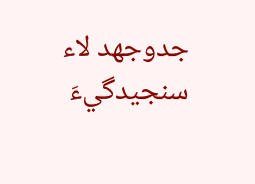جدوجھد لاء سنجيدگيءَ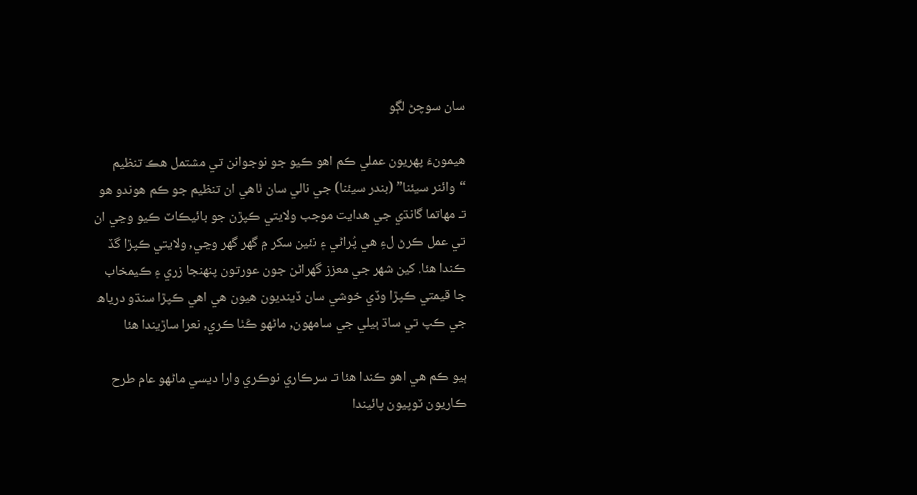سان سوچڻ لڳو

ھيمونءَ پھريون عملي ڪم اھو ڪيو جو نوجوانن تي مشتمل ھڪ تنظيم “وائنر سيئنا” (بندر سيئنا) جي نالي سان ٺاھي ان تنظيم جو ڪم ھوندو ھو تـ مھاتما گانڌي جي ھدايت موجب ولايتي ڪپڙن جو بائيڪاٽ ڪيو وڃي ان تي عمل ڪرڻ لءِ ھي پُراڻي ۽ نئين سکر ۾ گھر گھر وڃي, ولايتي ڪپڙا گڏ ڪندا ھئا. کين شھر جي معزز گھراڻن جون عورتون پنھنجا زري ۽ ڪيمخاب جا قيمتي ڪپڙا وڏي خوشي سان ڏينديون ھيون ھي اھي ڪپڙا سنڌو درياھ جي ڪپ تي ساڌ ٻيلي جي سامھون, ماڻھو ڪَٺا ڪري, نعرا ساڙيندا ھئا

ٻيو ڪم ھي اھو ڪندا ھئا تـ سرڪاري نوڪري وارا ديسي ماڻھو عام طرح ڪاريون ٽوپيون پائيندا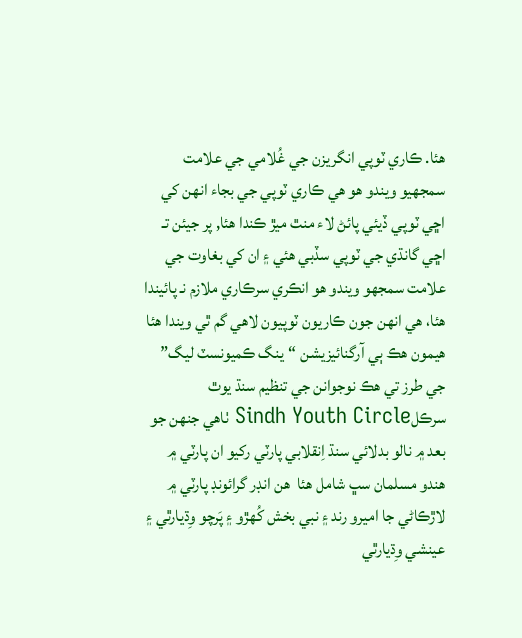ھئا. ڪاري ٽوپي انگريزن جي غُلامي جي علامت سمجھيو ويندو ھو ھي ڪاري ٽوپي جي بجاء انھن کي اڇي ٽوپي ڏيئي پائڻ لاء منٿ ميڙ ڪندا ھئا, پر جيئن تـ اڇي گانڌي جي ٽوپي سڏبي ھئي ۽ ان کي بغاوت جي علامت سمجھو ويندو ھو انڪري سرڪاري ملازم نـ پائيندا ھئا، ھي انھن جون ڪاريون ٽوپيون لاھي گم ٿي ويندا ھئا  ھيمون ھڪ ٻي آرگنائيزيشن “ينگ ڪميونسٽ ليگ” جي طرز تي ھڪ نوجوانن جي تنظيم سنڌ يوٿ سرڪلSindh Youth Circle ٺاھي جنھن جو بعد ۾ نالو بدلائي سنڌ اِنقلابي پارٽي رکيو ان پارٽي ۾ ھندو مسلمان سڀ شامل ھئا  ھن انڊر گرائونڊ پارٽي ۾ لاڙڪاڻي جا اميرو رند ۽ نبي بخش کُھڙو ۽ پَرچو وِڌيارٿي ۽ عينشي وِڌيارٿي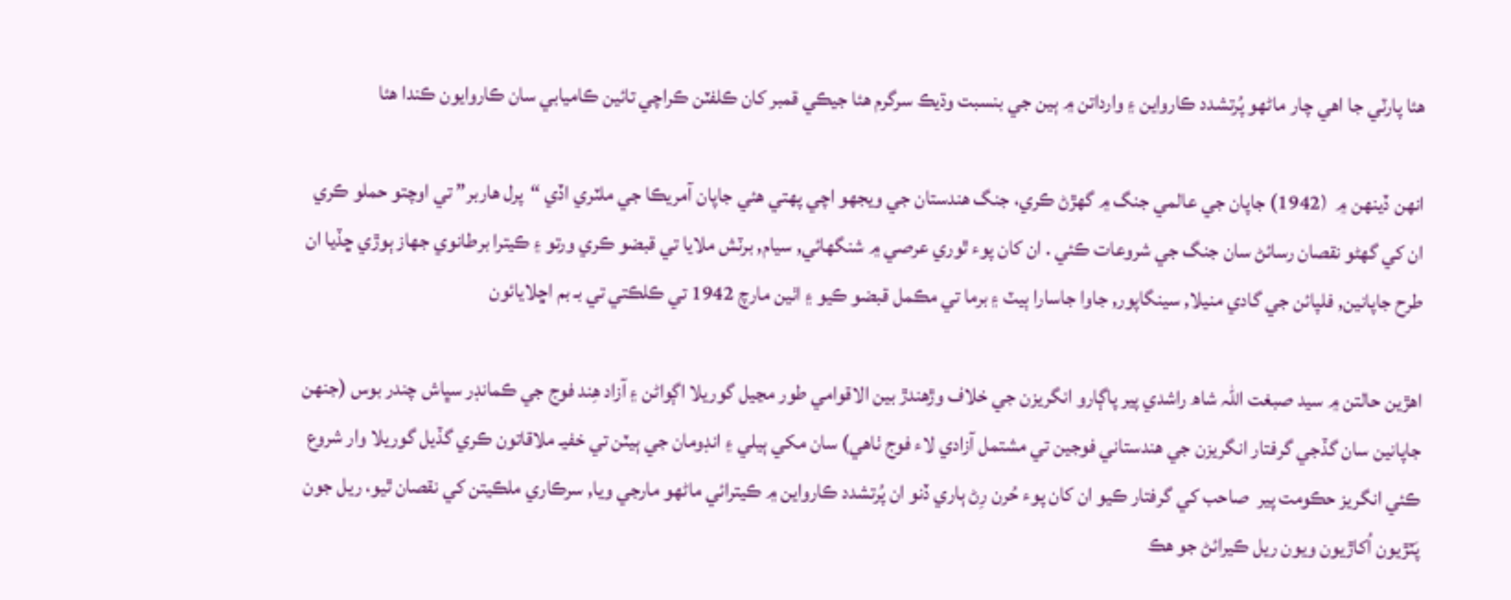ھئا پارٽي جا اھي چار ماڻھو پُرتشدد ڪارواين ۽ وارداتن ۾ ٻين جي بنسبت وڌيڪ سرگرم ھئا جيڪي قمبر کان ڪلفٽن ڪراچي تائين ڪاميابي سان ڪاروايون ڪندا ھئا

انھن ڏينھن ۾  (1942) جاپان جي عالمي جنگ ۾ گھڙڻ ڪري، جنگ ھندستان جي ويجھو اچي پھتي ھئي جاپان آمريڪا جي ملٽري اڏي “پرل ھاربر” تي اوچتو حملو ڪري ان کي گھڻو نقصان رسائڻ سان جنگ جي شروعات ڪئي . ان کان پوء ٿوري عرصي ۾ شنگھائي, سيام, برٽش ملايا تي قبضو ڪري ورتو ۽ ڪيترا برطانوي جھاز ٻوڙي ڇڏيا ان طرح جاپانين, فلپائن جي گادي منيلا, سينگاپور, جاوا جاسارا ٻيٽ ۽ برما تي مڪمل قبضو ڪيو ۽ اٺين مارچ 1942 تي ڪلڪتي تي بـ بم اڇلايائون

اھڙين حالتن ۾ سيد صبغت اللہ شاھ راشدي پير پاڳارو انگريزن جي خلاف وڙھندڙ بين الاقوامي طور مڃيل گوريلا اڳواڻن ۽ آزاد ھِند فوج جي ڪمانڊر سڀاش چندر بوس (جنھن جاپانين سان گڏجي گرفتار انگريزن جي ھندستاني فوجين تي مشتمل آزادي لاء فوج ٺاھي) سان مکي ٻيلي ۽ انڊومان جي ٻيٽن تي خفيـ ملاقاتون ڪري گڏيل گوريلا وار شروع ڪئي انگريز حڪومت پير  صاحب کي گرفتار ڪيو ان کان پوء حُرن رِڻ ٻاري ڏنو ان پُرتشدد ڪارواين ۾ ڪيترائي ماڻھو مارجي ويا, سرڪاري ملڪيتن کي نقصان ٿيو، ريل جون پَٽڙيون اُکاڙيون ويون ريل ڪيرائڻ جو ھڪ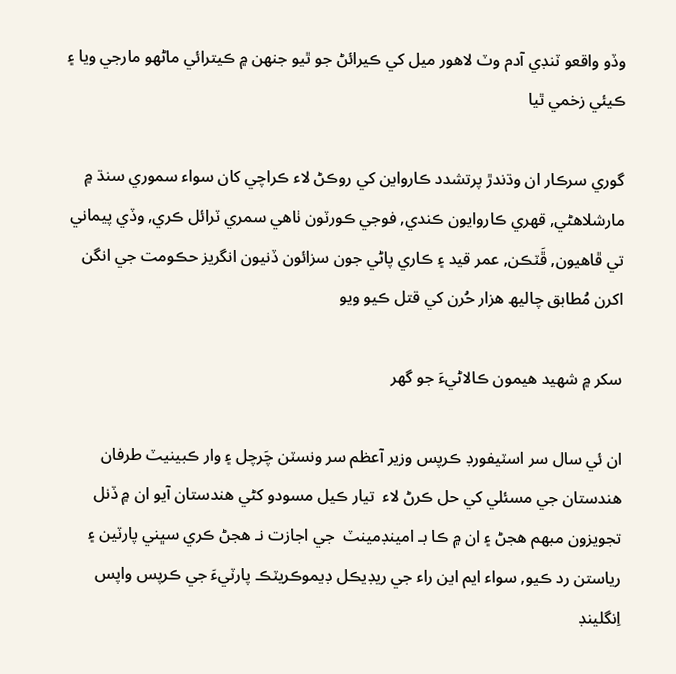وڏو واقعو ٽنڊي آدم وٽ لاھور ميل کي ڪيرائڻ جو ٿيو جنھن ۾ ڪيترائي ماڻھو مارجي ويا ۽ ڪيئي زخمي ٿيا

گوري سرڪار ان وڌندڙ پرتشدد ڪارواين کي روڪڻ لاء ڪراچي کان سواء سموري سنڌ ۾ مارشلاھڻي, قھري ڪاروايون ڪندي, فوجي ڪورٽون ٺاھي سمري ٽرائل ڪري, وڏي پيماني تي ڦاھيون, ڦَٽڪن, عمر قيد ۽ ڪاري پاڻي جون سزائون ڏنيون انگريز حڪومت جي انگن اکرن مُطابق چاليھ ھزار حُرن کي قتل ڪيو ويو

سکر ۾ شھيد ھيمون ڪالاڻيءَ جو گھر

ان ئي سال سر اسٽيفورڊ ڪرپس وزير آعظم سر ونسٽن چَرچل ۽ وار ڪبينيٽ طرفان ھندستان جي مسئلي کي حل ڪرڻ لاء  تيار ڪيل مسودو کڻي ھندستان آيو ان ۾ ڏنل تجويزون مبھم ھجڻ ۽ ان ۾ ڪا بـ امينڊمينٽ  جي اجازت نـ ھجڻ ڪري سڀني پارٽين ۽ رياستن رد ڪيو, سواء ايم اين راء جي ريڊيڪل ڊيموڪريٽڪ پارٽيءَ جي ڪرپس واپس اِنگلينڊ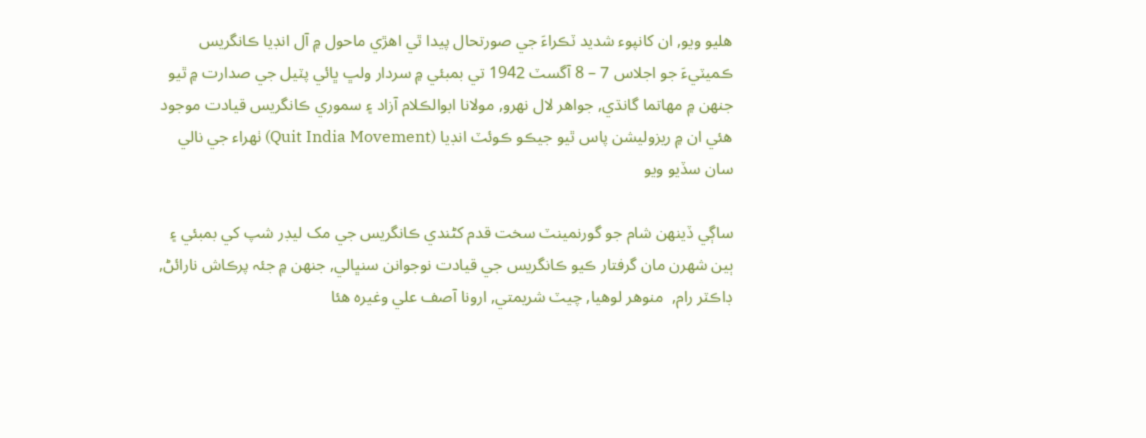ھليو ويو, ان کانپوء شديد ٽڪراءَ جي صورتحال پيدا ٿي اھڙي ماحول ۾ آل انڊيا ڪانگريس ڪميٽيءَ جو اجلاس 7 – 8 آگسٽ 1942 تي بمبئي ۾ سردار ولڀ ڀائي پٽيل جي صدارت ۾ ٿيو جنھن ۾ مھاتما گانڌي, جواھر لال نھرو, مولانا ابوالڪلام آزاد ۽ سموري ڪانگريس قيادت موجود ھئي ان ۾ ريزوليشن پاس ٿيو جيڪو ڪوئٽ انڊيا (Quit India Movement) ٺھراء جي نالي سان سڏيو ويو

ساڳي ڏينھن شام جو گورنمينٽ سخت قدم کڻندي ڪانگريس جي مک ليڊر شپ کي بمبئي ۽ ٻين شھرن مان گرفتار ڪيو ڪانگريس جي قيادت نوجوانن سنڀالي, جنھن ۾ جئہ پرڪاش نارائڻ, ڊاڪٽر رام,  منوھر لوھيا, چيٽ شريمتي, ارونا آصف علي وغيره ھئا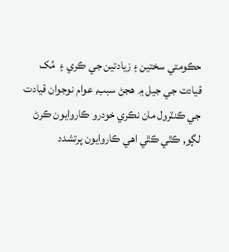حڪومتي سختين ۽ زيادتين جي ڪري ۽  مُک قيادت جي جيل ۾ ھجڻ سبب, عوام نوجوان قيادت جي ڪنٽرول مان نڪري خودرو ڪاروايون ڪرڻ لڳو, ڪٿي ڪٿي اھي ڪاروايون پرتشدد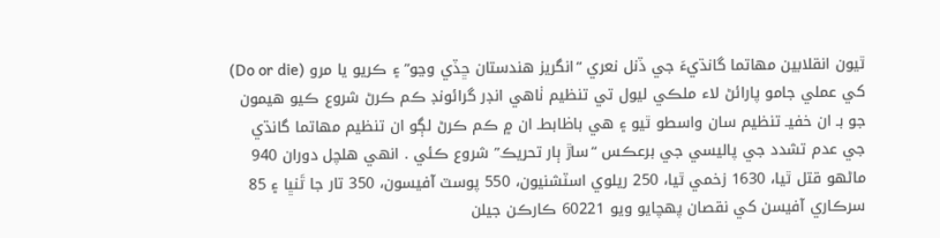ٿيون انقلابين مھاتما گانڌيءَ جي ڏنل نعري “انگريز ھندستان ڇڏي وڃو” ۽ ڪريو يا مرو (Do or die) کي عملي جامو پارائڻ لاء ملڪي ليول تي تنظيم ٺاھي انڊر گرائونڊ ڪم ڪرڻ شروع ڪيو ھيمون جو بـ ان خفيـ تنظيم سان واسطو ٿيو ۽ ھي باظابطـ ان ۾ ڪم ڪرڻ لڳو ان تنظيم مھاتما گانڌي جي عدم تشدد جي پاليسي جي برعڪس “ساڙ ٻار تحريڪ” شروع ڪئي . انھي ھلچل دوران 940 ماڻھو قتل ٿيا، 1630 زخمي ٿيا، 250 ريلوي اسٽشنيون، 550 پوسٽ آفيسون، 350 تار جا ٿَنڀا ۽ 85 سرڪاري آفيسن کي نقصان پھچايو ويو 60221 ڪارڪن جيلن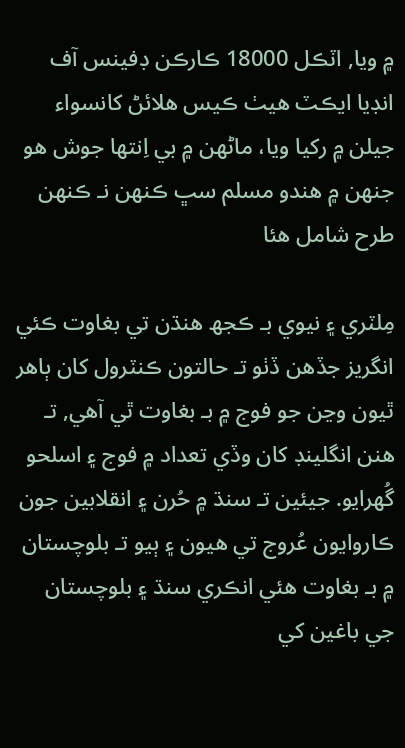۾ ويا, اٽڪل 18000 ڪارڪن ڊفينس آف انڊيا ايڪٽ ھيٺ ڪيس ھلائڻ کانسواء جيلن ۾ رکيا ويا، ماڻھن ۾ بي اِنتھا جوش ھو جنھن ۾ ھندو مسلم سڀ ڪنھن نـ ڪنھن طرح شامل ھئا

مِلٽري ۽ نيوي بـ ڪجھ ھنڌن تي بغاوت ڪئي انگريز جڏھن ڏٺو تـ حالتون ڪنٽرول کان ٻاھر ٿيون وڃن جو فوج ۾ بـ بغاوت ٿي آھي, تـ ھنن انگلينڊ کان وڏي تعداد ۾ فوج ۽ اسلحو گُھرايو. جيئين تـ سنڌ ۾ حُرن ۽ انقلابين جون ڪاروايون عُروج تي ھيون ۽ ٻيو تـ بلوچستان ۾ بـ بغاوت ھئي انڪري سنڌ ۽ بلوچستان جي باغين کي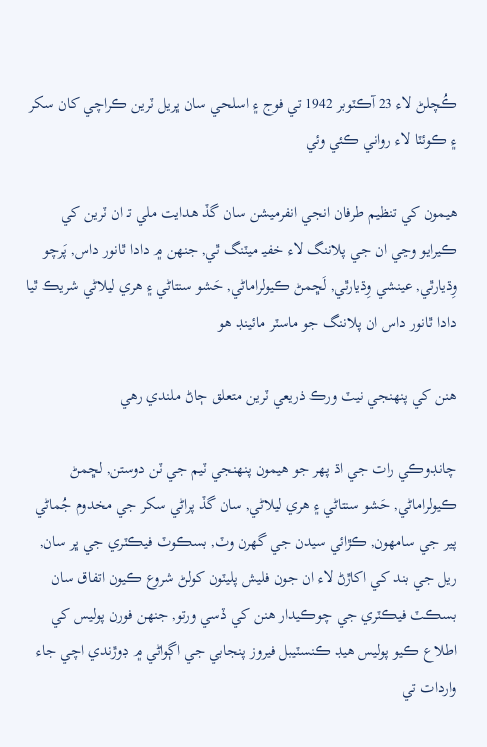ڪُچلڻ لاء 23 آڪٽوبر 1942 تي فوج ۽ اسلحي سان ڀريل ٽرين ڪراچي کان سکر ۽ ڪوئٽا لاء رواني ڪئي وئي

ھيمون کي تنظيم طرفان انجي انفرميشن سان گڏ ھدايت ملي تـ ان ٽرين کي ڪيرايو وڃي ان جي پلاننگ لاء خفيـ ميٽنگ ٿي, جنھن ۾ دادا ٿانور داس, پَرچو وِڌيارٿي, عينشي وِڌيارٿي, لَڇمڻ ڪيولراماڻي, حَشو سنتاڻي ۽ ھري ليلاڻي شريڪ ٿيا دادا ٿانور داس ان پلاننگ جو ماسٽر مائينڊ ھو

ھنن کي پنھنجي نيٽ ورڪ ذريعي ٽرين متعلق ڄاڻ ملندي رھي

چانڊوڪي رات جي اڌ پھر جو ھيمون پنھنجي ٽيم جي ٽن دوستن, لڇمڻ ڪيولراماڻي, حَشو سنتاڻي ۽ ھري ليلاڻي, سان گڏ پراڻي سکر جي مخدوم جُماڻي پير جي سامھون, ڪڙائي سيدن جي گھرن وٽ, بسڪوٽ فيڪٽري جي ڀر سان, ريل جي بند کي اکاڙڻ لاء ان جون فليش پليٽون کولڻ شروع ڪيون اتفاق سان بسڪٽ فيڪٽري جي چوڪيدار ھنن کي ڏسي ورتو, جنھن فورن پوليس کي اطلاع ڪيو پوليس ھيڊ ڪنسٽيبل فيروز پنجابي جي اڳواڻي ۾ ڊوڙندي اچي جاء واردات تي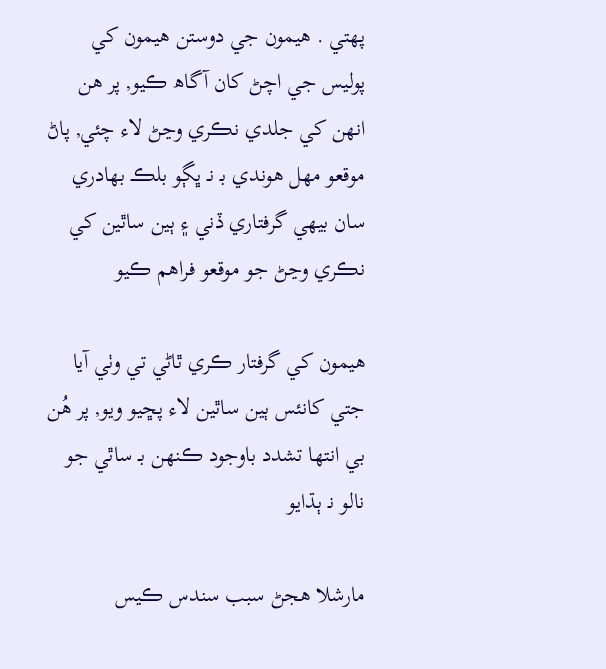پھتي . ھيمون جي دوستن ھيمون کي پوليس جي اچڻ کان آگاھ ڪيو, پر ھن انھن کي جلدي نڪري وڃڻ لاء چئي, پاڻ موقعو مھل ھوندي بـ نـ ڀڳو بلڪـ بھادري سان بيھي گرفتاري ڏني ۽ ٻين ساٿين کي نڪري وڃڻ جو موقعو فراھم ڪيو

ھيمون کي گرفتار ڪري ٿاڻي تي وٺي آيا جتي کانئس ٻين ساٿين لاء پڇيو ويو, پر ھُن بي انتھا تشدد باوجود ڪنھن بـ ساٿي جو نالو نـ ٻڌايو

مارشلا ھجڻ سبب سندس ڪيس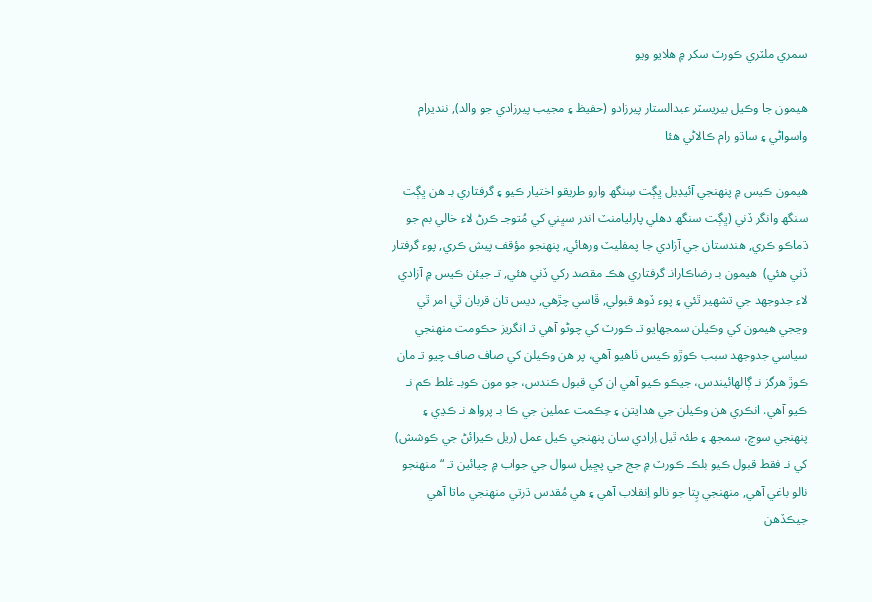سمري ملٽري ڪورٽ سکر ۾ ھلايو ويو

ھيمون جا وڪيل بيريسٽر عبدالستار پيرزادو (حفيظ ۽ مجيب پيرزادي جو والد), ننديرام واسواڻي ۽ ساڌو رام ڪالاڻي ھئا

ھيمون ڪيس ۾ پنھنجي آئيڊيل ڀڳت سِنگھ وارو طريقو اختيار ڪيو ۽ گرفتاري بـ ھن ڀڳت سنگھ وانگر ڏني (ڀڳت سنگھ دھلي پارليامنٽ اندر سڀني کي مُتوجـ ڪرڻ لاء خالي بم جو ڌماڪو ڪري, ھندستان جي آزادي جا پمفليٽ ورھائي, پنھنجو مؤقف پيش ڪري, پوء گرفتار ڏني ھئي)  ھيمون بـ رضاڪارانـ گرفتاري ھڪ مقصد رکي ڏني ھئي, تـ جيئن ڪيس ۾ آزادي لاء جدوجھد جي تشھير ٿئي ۽ پوء ڏوھ قبولي, ڦاسي چڙھي, ديس تان قربان ٿي امر ٿي وڃجي ھيمون کي وڪيلن سمجھايو تـ ڪورٽ کي چوڻو آھي تـ انگريز حڪومت منھنجي سياسي جدوجھد سبب ڪوڙو ڪيس ٺاھيو آھي، پر ھن وڪيلن کي صاف صاف چيو تـ مان ڪوڙ ھرگز نـ ڳالھائيندس، جيڪو ڪيو آھي ان کي قبول ڪندس، جو مون ڪوبـ غلط ڪم نـ ڪيو آھي. انڪري ھن وڪيلن جي ھدايتن ۽ حِڪمت عملين جي ڪا بـ پرواھ نـ ڪڍي ۽ پنھنجي سوچ، سمجھ ۽ طئہ ٿيل اِرادي سان پنھنجي ڪيل عمل (ريل ڪيرائڻ جي ڪوشش) کي نـ فقط قبول ڪيو بلڪـ ڪورٽ ۾ جج جي پڇيل سوال جي جواب ۾ چيائين تـ “منھنجو نالو باغي آھي, منھنجي پِتا جو نالو اِنقلاب آھي ۽ ھي مُقدس ڌرتي منھنجي ماتا آھي جيڪڏھن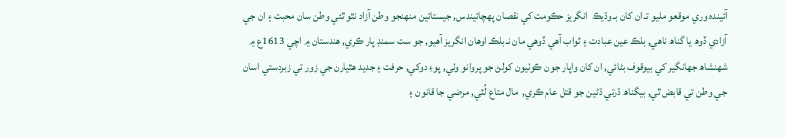آئينده وري موقعو مليو تـ ان کان بـ وڌيڪ  انگريز حڪومت کي نقصان پھچائيندس, جيستائين منھنجو وطن آزاد نٿو ٿئي وطن سان محبت ۽ ان جي آزادي ڏوھ يا گناھ ناھي, بلڪـ عين عبادت ۽ ثواب آھي ڏوھي مان نـ بلڪـ اوھان انگريز آھيو, جو ست سمنڊ پار ڪري, ھندستان ۾ اچي 1613ع ۾ شھنشاھ جھانگير کي بيوقوف بڻائي, ان کان واپار جون ڪوٺيون کولڻ جو پروانو وٺي, پوءِ دوکي, حرفت ۽ جديد ھٿيارن جي زور تي زبردستي اسان جي وطن تي قابض ٿي, بيگناھ ڌرتي ڌڻين جو قتل عام ڪري,  مال متاع لُٽي, مرضي جا قانون ۽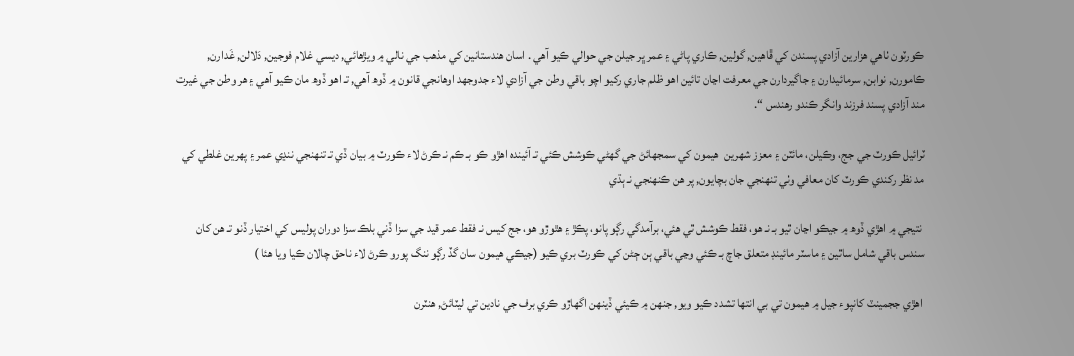ڪورٽون ٺاھي ھزارين آزادي پسندن کي ڦاھين, گولين, ڪاري پاڻي ۽ عمر ڀر جيلن جي حوالي ڪيو آھي . اسان ھندستانين کي مذھب جي نالي ۾ ويڙھائي, ديسي غلام فوجين, دَلالن, غَدارن, ڪامورن, نوابن, سرمائيدارن ۽ جاگيردارن جي معرفت اڃان تائين اھو ظلم جاري رکيو اچو باقي وطن جي آزادي لاء جدوجھد اوھانجي قانون ۾ ڏوھ آھي, تـ اھو ڏوھ مان ڪيو آھي ۽ ھر وطن جي غيرت مند آزادي پسند فرزند وانگر ڪندو رھندس “.

ٽرائيل ڪورٽ جي جج، وڪيلن، مائٽن ۽ معزز شھرين  ھيمون کي سمجھائڻ جي گھڻي ڪوشش ڪئي تـ آئينده اھڙو ڪو بـ ڪم نـ ڪرڻ لاء ڪورٽ ۾ بيان ڏي تـ تنھنجي ننڍي عمر ۽ پھرين غلطي کي مد نظر رکندي ڪورٽ کان معافي وٺي تنھنجي جان بچايون, پر ھن ڪنھنجي نـ ٻڌي

 نتيجي ۾ اھڙي ڏوھ ۾ جيڪو اڃان ٿيو بـ نـ ھو، فقط ڪوشش ٿي ھئي، برآمدگي رڳو پانو، پڪڙ ۽ ھٿوڙو ھو، جج کيس نـ فقط عمر قيد جي سزا ڏني بلڪـ سزا دوران پوليس کي اختيار ڏنو تـ ھن کان سندس باقي شامل ساٿين ۽ ماسٽر مائينڊ متعلق جاچ بـ ڪئي وڃي باقي ٻن ڄڻن کي ڪورٽ بري ڪيو (جيڪي ھيمون سان گڏ رڳو ننگ پورو ڪرڻ لاء ناحق چالان ڪيا ويا ھئا )

 اھڙي ججمينٽ کانپوء جيل ۾ ھيمون تي بي انتھا تشدد ڪيو ويو, جنھن ۾ ڪيئي ڏينھن اگھاڙو ڪري برف جي نادين تي ليٽائڻ, ھنٽرن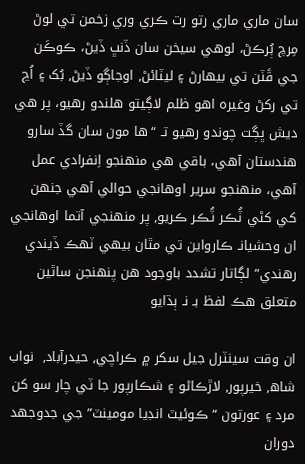سان ماري ماري رتو رت ڪري وري زخمن تي لوڻ مِرچ ٻُرڪڻ، لوھي سيخن سان ڏنڀ ڏيڻ، ڪوڪَن جي ڦَٽن تي بيھارڻ ۽ ليٽائڻ, اوجاڳو ڏيڻ, بُک ۽ اُڃ تي رکڻ وغيره اھو ظلم لاڳيتو ھلندو رھيو، پر ھي ديش ڀڳت چوندو رھيو تـ “ھا مون سان گڏ سارو ھندستان آھي، باقي ھي منھنجو اِنفرادي عمل آھي، منھنجو سرير اوھانجي حوالي آھي جنھن کي کڻي ٽُڪر ٽُڪر ڪريو, پر منھنجي آتما اوھانجي ان وحشيانـ ڪارواين تي مٿان بيھي ٽھڪ ڏيندي رھندي” لڳاتار تشدد باوجود ھن پنھنجن ساٿين متعلق ھڪ لفظ بـ نـ ٻڌايو

ان وقت سينٽرل جيل سکر ۾ ڪراچي, حيدرآباد,  نواب شاھ, خيرپور, لاڙڪاڻو ۽ شڪارپور جا ٽي چار سو کن مرد ۽ عورتون “ڪوئيٽ انڊيا مومينٽ” جي جدوجھد دوران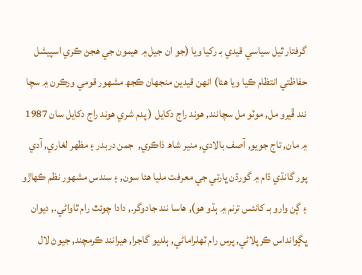گرفتار ٿيل سياسي قيدي بـ رکيا ويا (جو ان جيل ۾ ھيمون جي ھجڻ ڪري اسپيشل حفاظتي انتظام ڪيا ويا ھئا) انھن قيدين منجھان ڪجھ مشھور قومي ورڪرن ۾ سچا نند ڦيرو مل, موٽو مل سچانند, ھوند راج دکايل ( پدم شري ھوند راج دکايل سان 1987 ۾ مان, تاج جويو, آصف بالادي, منير شاھ ذاڪري,  جمن دربدر ۽ مظھر لغاري, آدي پور گانڌي ڌام ۾ گورڌن ڀارتي جي معرفت مليا ھئا سون, ۽ سندس مشھور نظم ڪھاڙو ۽ ڳن وارو بـ کانئس ترنم ۾ ٻڌو ھو), ھاسا نند جادوگر., دادا چوئٿ رام ٿاواڻي., ديوان ڀڳوانداس ڪرپلاڻي, پرس رام ٽھلراماڻي, ٻلديو گاجرا, ھيرانند ڪرمچند, جيوڻ لال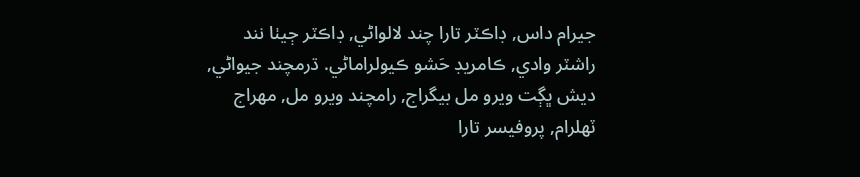جيرام داس, ڊاڪٽر تارا چند لالواڻي, ڊاڪٽر ڄيٺا نند راشٽر وادي, ڪامريڊ حَشو ڪيولراماڻي. ڌرمچند جيواڻي, ديش ڀڳت ويرو مل بيگراج, رامچند ويرو مل, مھراج ٽھلرام, پروفيسر تارا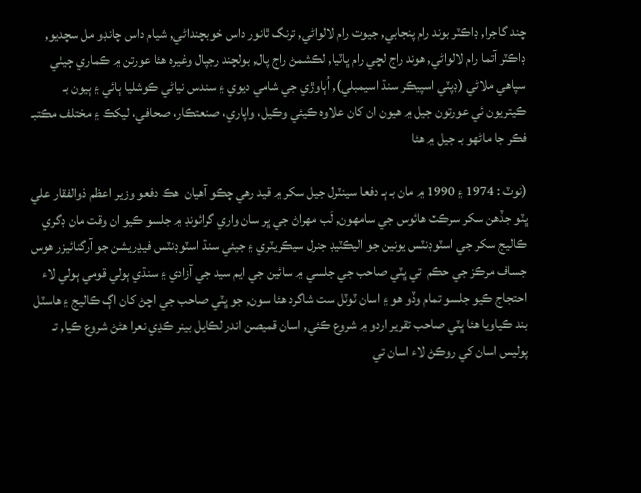چند گاجرا, ڊاڪٽر بوند رام پنجابي, جيوت رام لالواڻي, ترنگ ٿانور داس خوبچنداڻي, شيام داس چانڊو مل سچديو, ڊاڪٽر آتما رام لالواڻي, ھوند راج لڇي رام ڀاٽيا, لڪشمڻ راج پال, بولچند رجپال وغيره ھئا عورتن ۾ ڪماري ڄيٺي سپاھي ملاڻي (ڊپٽي اسپيڪر سنڌ اسيمبلي), اُٻاوڙي جي شامي ديوي ۽ سندس نياڻي ڪوشليا ٻائي ۽ ٻيون بـ ڪيتريون ئي عورتون جيل ۾ ھيون ان کان علاوه ڪيئي وڪيل، واپاري، صنعتڪار، صحافي، ليکڪ ۽ مختلف مڪتبـ فڪر جا ماڻھو بـ جيل ۾ ھئا

(نوٽ : 1974 ۽ 1990 ۾ مان بـ ٻـ دفعا سينٽرل جيل سکر ۾ قيد رھي چڪو آھيان  ھڪ دفعو وزير اعظم ذوالفقار علي ڀٽو جڏھن سکر سرڪٽ ھائوس جي سامھون, لَب مھراڻ جي ڀر سان واري گرائونڊ ۾ جلسو ڪيو ان وقت مان ڊگري ڪاليج سکر جي اسٽوڊنٽس يونين جو اليڪٽيڊ جنرل سيڪريٽري ۽ جيئي سنڌ اسٽوڊنٽس فيڍريشن جو آرگنائيزر ھوس جساف مرڪز جي حڪم  تي ڀٽي صاحب جي جلسي ۾ سائين جي ايم سيد جي آزادي ۽ سنڌي ٻولي قومي ٻولي لاء احتجاج ڪيو جلسو تمام وڏو ھو ۽ اسان ٽوٽل ست شاگرد ھئا سون, جو ڀٽي صاحب جي اچڻ کان اڳ ڪاليج ۽ ھاسٽل بند ڪياويا ھئا ڀٽي صاحب تقرير اردو ۾ شروع ڪئي, اسان قميصن اندر لڪايل بينر ڪڍي نعرا ھڻڻ شروع ڪيا, تـ پوليس اسان کي روڪڻ لاء اسان تي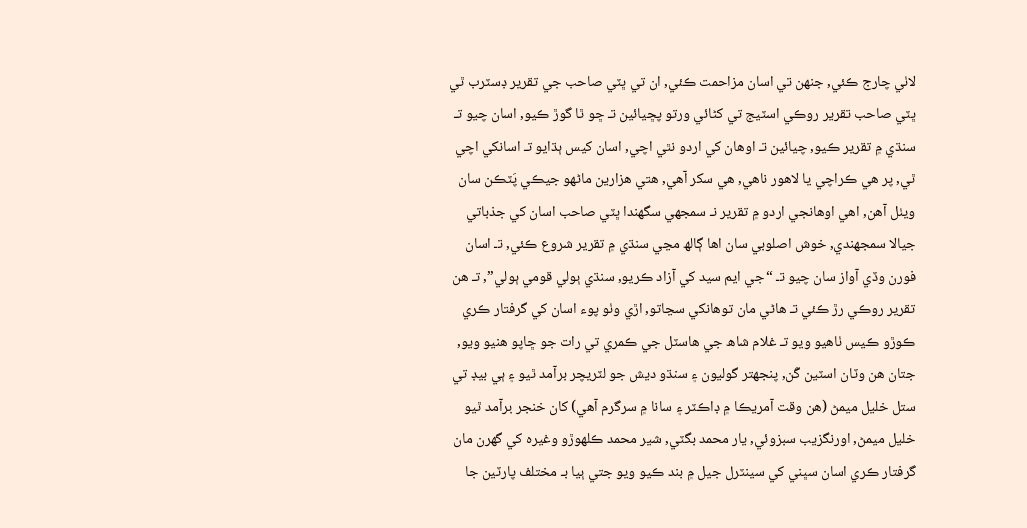لاٺي چارج ڪئي, جنھن تي اسان مزاحمت ڪئي, ان تي ڀٽي صاحب جي تقرير ڊسٽرب ٿي ڀٽي صاحب تقرير روڪي اسٽيج تي کڻائي ورتو پڇيائين تـ ڇو ٿا گوڙ ڪيو, اسان چيو تـ  سنڌي ۾ تقرير ڪيو, چيائين تـ اوھان کي اردو نٿي اچي, اسان کيس ٻڌايو تـ اسانکي اچي ٿي, پر ھي ڪراچي يا لاھور ناھي, ھي سکر آھي, ھتي ھزارين ماڻھو جيڪي پَٽڪن سان ويٺل آھن, اھي اوھانجي اردو ۾ تقرير نـ سمجھي سگھندا ڀٽي صاحب اسان کي جذباتي جيالا سمجھندي, خوش اصلوبي سان اھا ڳالھ مڃي سنڌي ۾ تقرير شروع ڪئي, تـ اسان فورن وڏي آواز سان چيو تـ “جي ايم سيد کي آزاد ڪريو, سنڌي ٻولي قومي ٻولي”, تـ ھن تقرير روڪي رڙ ڪئي تـ ھاڻي مان توھانکي سڃاتو, اڙي وٺو پوء اسان کي گرفتار ڪري ڪوڙو ڪيس ٺاھيو ويو تـ غلام شاھ جي ھاسٽل جي ڪمري تي رات جو ڇاپو ھنيو ويو, جتان ھن وٽان اسٽين گَن, پنجھتر گوليون ۽ سنڌو ديش جو لٽريچر برآمد ٿيو ۽ ٻي بيڊ تي ستل خليل ميمڻ (ھن وقت آمريڪا ۾ ڊاڪٽر ۽ سانا ۾ سرگرم آھي) کان خنجر برآمد ٿيو خليل ميمڻ, اورنگزيب سبزوئي, يار محمد بگٽي, شير محمد ڪلھوڙو وغيره کي گھرن مان گرفتار ڪري اسان سڀني کي سينٽرل جيل ۾ بند ڪيو ويو جتي ٻيا بـ مختلف پارٽين جا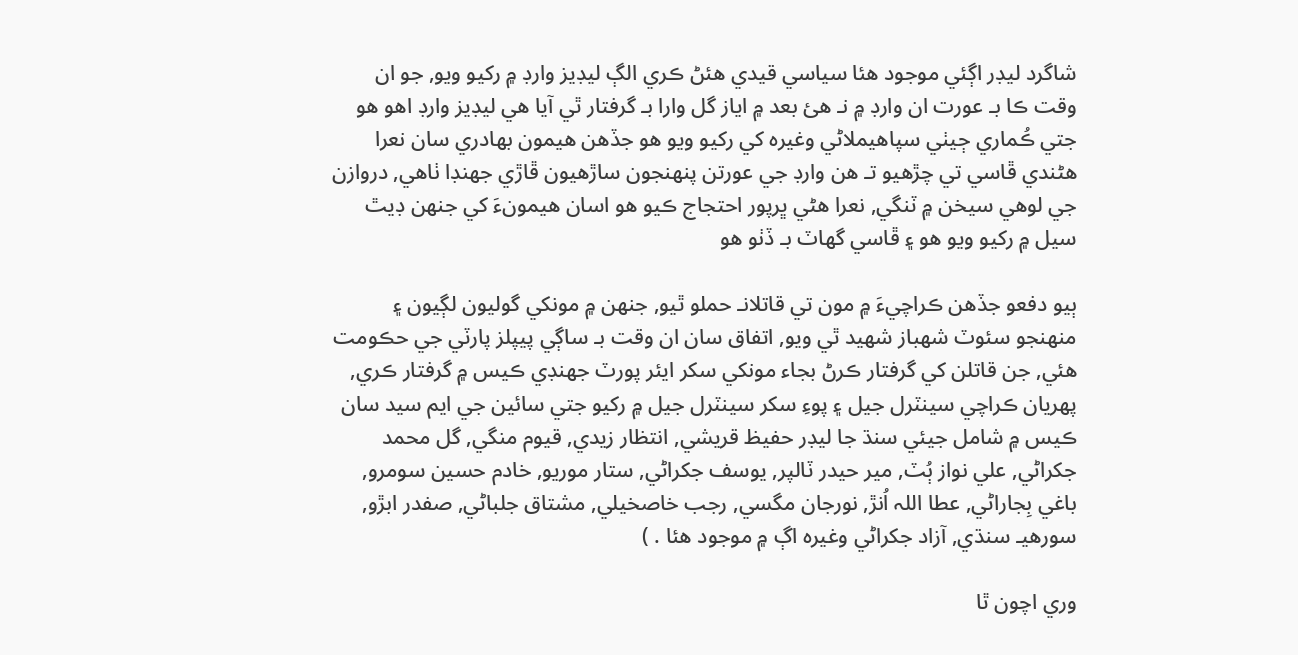شاگرد ليڊر اڳئي موجود ھئا سياسي قيدي ھئڻ ڪري الڳ ليڊيز وارڊ ۾ رکيو ويو, جو ان وقت ڪا بـ عورت ان وارڊ ۾ نـ ھئ بعد ۾ اياز گل وارا بـ گرفتار ٿي آيا ھي ليڊيز وارڊ اھو ھو جتي ڪُماري ڄيٺي سپاھيملاڻي وغيره کي رکيو ويو ھو جڏھن ھيمون بھادري سان نعرا ھڻندي ڦاسي تي چڙھيو تـ ھن وارڊ جي عورتن پنھنجون ساڙھيون ڦاڙي جھنڊا ٺاھي, دروازن جي لوھي سيخن ۾ ٽنگي, نعرا ھڻي ڀرپور احتجاج ڪيو ھو اسان ھيمونءَ کي جنھن ڊيٿ سيل ۾ رکيو ويو ھو ۽ ڦاسي گھاٽ بـ ڏٺو ھو

ٻيو دفعو جڏھن ڪراچيءَ ۾ مون تي قاتلانـ حملو ٿيو, جنھن ۾ مونکي گوليون لڳيون ۽ منھنجو سئوٽ شھباز شھيد ٿي ويو, اتفاق سان ان وقت بـ ساڳي پيپلز پارٽي جي حڪومت ھئي, جن قاتلن کي گرفتار ڪرڻ بجاء مونکي سکر ايئر پورٽ جھنڊي ڪيس ۾ گرفتار ڪري, پھريان ڪراچي سينٽرل جيل ۽ پوءِ سکر سينٽرل جيل ۾ رکيو جتي سائين جي ايم سيد سان ڪيس ۾ شامل جيئي سنڌ جا ليڊر حفيظ قريشي, انتظار زيدي, قيوم منگي, گل محمد جکراڻي, علي نواز ٻُٽ, مير حيدر ٽالپر, يوسف جکراڻي, ستار موريو, خادم حسين سومرو, باغي بِجاراڻي, عطا اللہ اُنڙ, نورجان مگسي, رجب خاصخيلي, مشتاق جلباڻي, صفدر ابڙو, سورھيـ سنڌي, آزاد جکراڻي وغيره اڳ ۾ موجود ھئا . )

وري اچون ٿا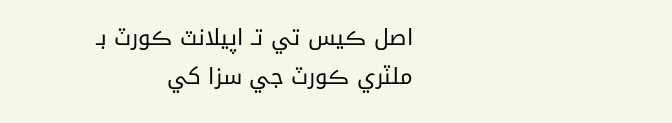اصل ڪيس تي تـ اپيلانٽ ڪورٽ بـ ملٽري ڪورٽ جي سزا کي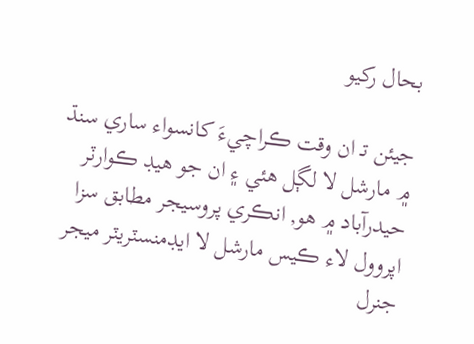بحال رکيو

جيئن تـ ان وقت ڪراچيءَ کانسواء ساري سنڌ ۾ مارشل لا لڳل ھئي ۽ ان جو ھيڊ ڪوارٽر حيدرآباد ۾ ھو, انڪري پروسيجر مطابق سزا اپروول لاء ڪيس مارشل لا ايڊمنسٽريٽر ميجر جنرل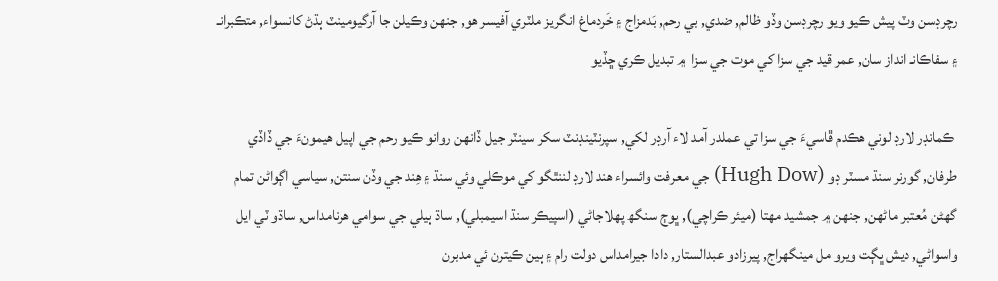رچرڊسن وٽ پيش ڪيو ويو رچرڊسن وڏو ظالم, ضدي, بي رحم, بَدمزاج ۽ خَردماغ انگريز ملٽري آفيسر ھو, جنھن وڪيلن جا آرگيومينٽ ٻڌڻ کانسواء, متڪبرانـ ۽ سفاڪانـ انداز سان, عمر قيد جي سزا کي موت جي سزا  ۾ تبديل ڪري ڇڏيو

 ڪمانڊر لارڊ لوني ھڪدم ڦاسيءَ جي سزا تي عملدر آمد لاء آرڊر لکي, سپرنٽينڊنٽ سکر سينٽر جيل ڏانھن روانو ڪيو رحم جي اپيل ھيمونءَ جي ڏاڏي طرفان, گورنر سنڌ مسٽر ڊو (Hugh Dow) جي معرفت وائسراء ھند لارڊ لننٿگو کي موڪلي وئي سنڌ ۽ ھِند جي وڏن سنتن, سياسي اڳواڻن تمام گھڻن مُعتبر ماڻھن, جنھن ۾ جمشيد مھتا (ميئر ڪراچي), ڀوڄ سنگھ پھلاجاڻي (اسپيڪر سنڌ اسيمبلي), ساڌ ٻيلي جي سوامي ھرنامداس, ساڌو ٽي ايل واسواڻي, ديش ڀڳت ويرو مل مينگھراج, پيرزادو عبدالستار, دادا جيرامداس دولت رام ۽ ٻين ڪيترن ئي مدبرن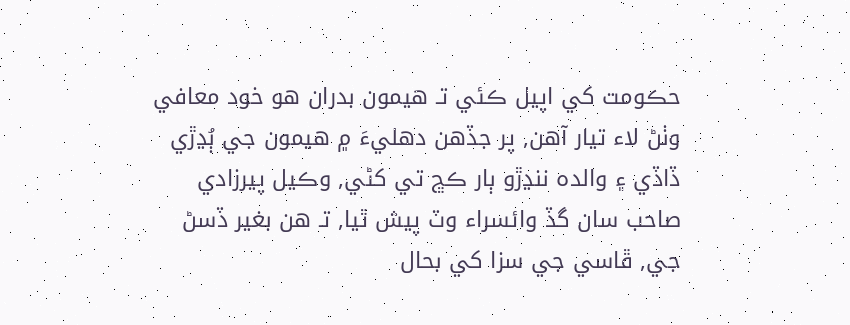حڪومت کي اپيل ڪئي تـ ھيمون بدران ھو خود معافي وٺڻ لاء تيار آھن, پر جڏھن دھليءَ ۾ ھيمون جي ٻُڍڙي ڏاڏي ۽ والده ننڍڙو ٻار ڪڇ تي کڻي, وڪيل پيرزادي صاحب سان گڏ وائسراء وٽ پيش ٿيا, تـ ھن بغير ڏسڻ جي, ڦاسي جي سزا کي بحال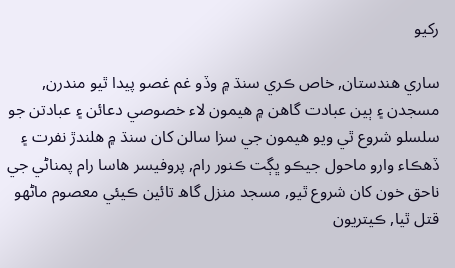رکيو

ساري ھندستان, خاص ڪري سنڌ ۾ وڏو غم غصو پيدا ٿيو مندرن, مسجدن ۽ ٻين عبادت گاھن ۾ ھيمون لاء خصوصي دعائن ۽ عبادتن جو سلسلو شروع ٿي ويو ھيمون جي سزا سالن کان سنڌ ۾ ھلندڙ نفرت ۽ ڏھڪاء وارو ماحول جيڪو ڀڳت ڪنور رام, پروفيسر ھاسا رام پمناڻي جي ناحق خون کان شروع ٿيو, مسجد منزل گاھ تائين ڪيئي معصوم ماڻھو قتل ٿيا, ڪيتريون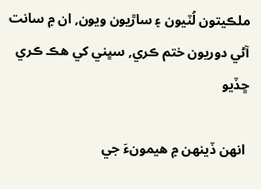ملڪيتون لُٽيون ۽ ساڙيون ويون, ان ۾ سانت آڻي دوريون ختم ڪري, سڀني کي ھڪ ڪري ڇڏيو

 انھن ڏينھن ۾ ھيمونءَ جي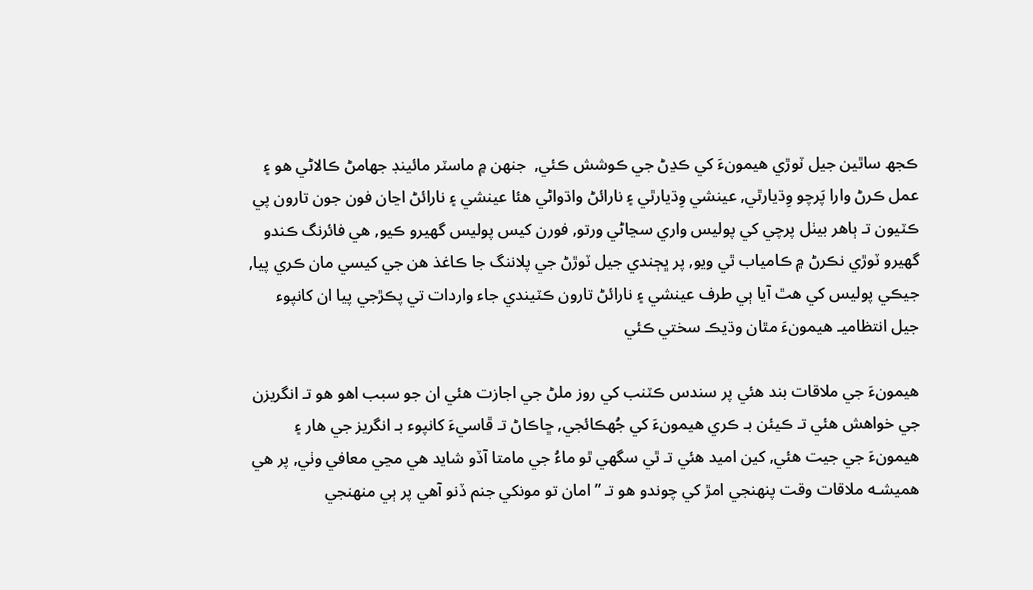ڪجھ ساٿين جيل ٽوڙي ھيمونءَ کي ڪڍڻ جي ڪوشش ڪئي,  جنھن ۾ ماسٽر مائينڊ جھامڻ ڪالاڻي ھو ۽ عمل ڪرڻ وارا پَرچو وِڌيارٿي, عينشي وِڌيارٿي ۽ نارائڻ واڌواڻي ھئا عينشي ۽ نارائڻ اڃان فون جون تارون پي ڪٽيون تـ ٻاھر بيٺل پرچي کي پوليس واري سڃاڻي ورتو, فورن کيس پوليس گھيرو ڪيو, ھي فائرنگ ڪندو گھيرو ٽوڙي نڪرڻ ۾ ڪامياب ٿي ويو, پر ڀڄندي جيل ٽوڙڻ جي پلاننگ جا ڪاغذ ھن جي کيسي مان ڪري پيا, جيڪي پوليس کي ھٿ آيا ٻي طرف عينشي ۽ نارائڻ تارون ڪٽيندي جاء واردات تي پڪڙجي پيا ان کانپوء جيل انتظاميـ ھيمونءَ مٿان وڌيڪ سختي ڪئي

ھيمونءَ جي ملاقات بند ھئي پر سندس ڪٽنب کي روز ملڻ جي اجازت ھئي ان جو سبب اھو ھو تـ انگريزن جي خواھش ھئي تـ ڪيئن بـ ڪري ھيمونءَ کي جُھڪائجي, ڇاڪاڻ تـ ڦاسيءَ کانپوء بـ انگريز جي ھار ۽ ھيمونءَ جي جيت ھئي, کين اميد ھئي تـ ٿي سگھي ٿو ماءُ جي مامتا آڏو شايد ھي مڃي معافي وٺي, پر ھي ھميشـه ملاقات وقت پنھنجي امڙ کي چوندو ھو تـ ” امان تو مونکي جنم ڏنو آھي پر ٻي منھنجي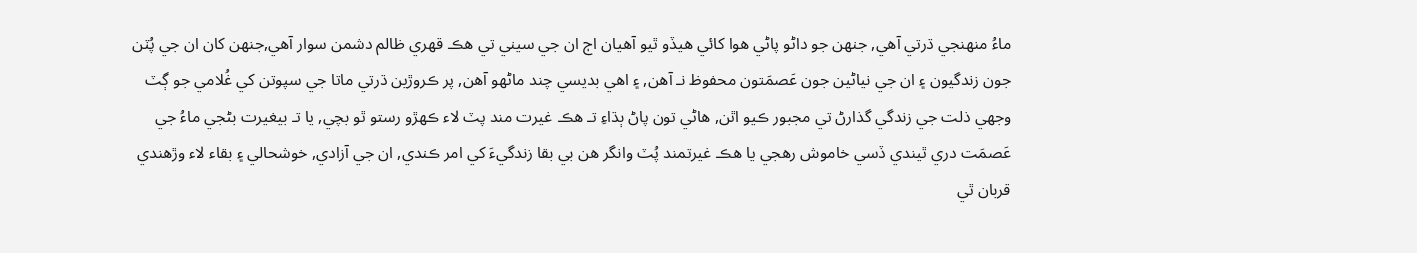ماءُ منھنجي ڌرتي آھي, جنھن جو داڻو پاڻي ھوا کائي ھيڏو ٿيو آھيان اڄ ان جي سيني تي ھڪ قھري ظالم دشمن سوار آھي,جنھن کان ان جي پُٽن جون زندگيون ۽ ان جي نياڻين جون عَصمَتون محفوظ نـ آھن, ۽ اھي بديسي چند ماڻھو آھن, پر ڪروڙين ڌرتي ماتا جي سپوتن کي غُلامي جو ڳٽ وجھي ذلت جي زندگي گذارڻ تي مجبور ڪيو اٿن, ھاڻي تون پاڻ ٻڌاءِ تـ ھڪ غيرت مند پٽ لاء ڪھڙو رستو ٿو بچي, يا تـ بيغيرت بڻجي ماءُ جي عَصمَت دري ٿيندي ڏسي خاموش رھجي يا ھڪ غيرتمند پُٽ وانگر ھن بي بقا زندگيءَ کي امر ڪندي, ان جي آزادي, خوشحالي ۽ بقاء لاء وڙھندي قربان ٿي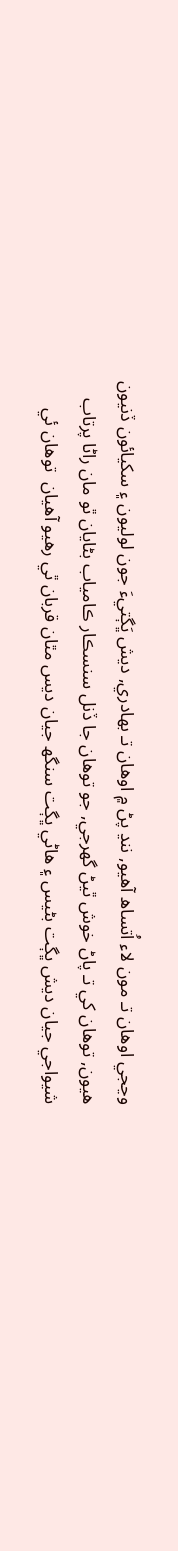وڃجي اوھان تـ مون لاء اُتساھ آھيو, ننڍ پڻ ۾ اوھان تـ بھادري, ديش ڀَڳتيءَ جون لوليون ۽ سکيائون ڏنيون ھيون, توھان کي تـ پاڻ خوش ٿيڻ گھرجي, جو توھان جا ڏنل سنسڪار ڪامياب بڻايان ٿو مان راڻا پرتاب شيواجي جيان ديش ڀڳت بڻيس ۽ ھاڻي ڀڳت سنگھ جيان ديس مٿان قربان ٿي رھيو آھيان  توھان ئي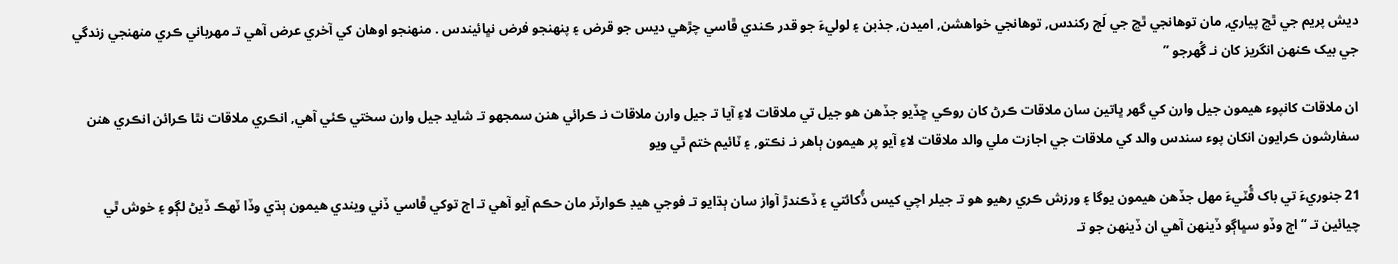ديش پريم جي ٿڃ پياري, مان توھانجي ٿڃ جي لَڄ رکندس, توھانجي خواھشن, اميدن, جذبن ۽ لوليءَ جو قدر ڪندي ڦاسي چڙھي ديس جو قرض ۽ پنھنجو فرض نڀائيندس . منھنجو اوھان کي آخري عرض آھي تـ مھرباني ڪري منھنجي زندگي جي بيک ڪنھن انگريز کان نـ گُھرجو ”

ان ملاقات کانپوء ھيمون جيل وارن کي گھر ڀاتين سان ملاقات ڪرڻ کان روڪي ڇڏيو جڏھن ھو جيل تي ملاقات لاءِ آيا تـ جيل وارن ملاقات نـ ڪرائي ھنن سمجھو تـ شايد جيل وارن سختي ڪئي آھي, انڪري ملاقات نٿا ڪرائن انڪري ھنن سفارشون ڪرايون انکان پوء سندس والد کي ملاقات جي اجازت ملي والد ملاقات لاءِ آيو پر ھيمون ٻاھر نـ نڪتو, ۽ ٽائيم ختم ٿي ويو

21 جنوريءَ تي باک ڦُٽيءَ مھل جڏھن ھيمون يوگا ۽ ورزش ڪري رھيو ھو تـ جيلر اچي کيس ڏُکائتي ۽ ڏڪندڙ آواز سان ٻڌايو تـ فوجي ھيڊ ڪوارٽر مان حڪم آيو آھي تـ اڄ توکي ڦاسي ڏني ويندي ھيمون ٻڌي وڏا ٽھڪ ڏيڻ لڳو ۽ خوش ٿي چيائين تـ “اڄ وڏو سڀاڳو ڏينھن آھي ان ڏينھن جو تـ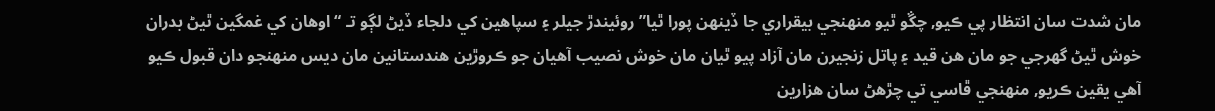مان شدت سان انتظار پي ڪيو, چڱو ٿيو منھنجي بيقراري جا ڏينھن پورا ٿيا” روئيندڙ جيلر ۽ سپاھين کي دلجاء ڏيڻ لڳو تـ “اوھان کي غمگين ٿيڻ بدران خوش ٿيڻ گھرجي جو مان ھن قيد ۽ پاتل زنجيرن مان آزاد پيو ٿيان مان خوش نصيب آھيان جو ڪروڙين ھندستانين مان ديس منھنجو دان قبول ڪيو آھي يقين ڪريو, منھنجي ڦاسي تي چڙھڻ سان ھزارين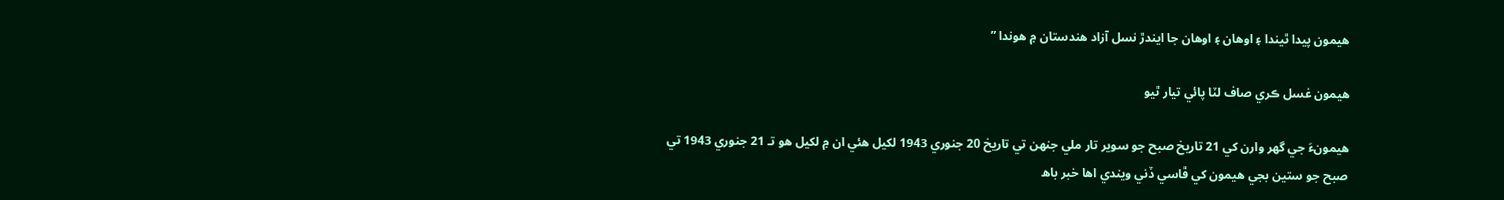ھيمون پيدا ٿيندا ۽ اوھان ۽ اوھان جا ايندڙ نسل آزاد ھندستان ۾ ھوندا ”

ھيمون غسل ڪري صاف لٽا پائي تيار ٿيو

ھيمونءَ جي گھر وارن کي 21 تاريخ صبح جو سوير تار ملي جنھن تي تاريخ 20 جنوري 1943 لکيل ھئي ان ۾ لکيل ھو تـ 21 جنوري 1943 تي صبح جو ستين بجي ھيمون کي ڦاسي ڏني ويندي اھا خبر باھ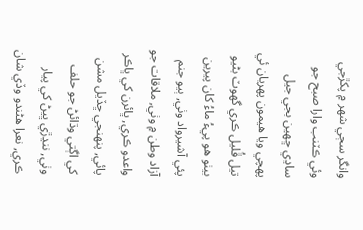وانگر سڄي شھر ۾ پکڙجي وئي ڪٽنب وارا صبح جو ساڍي ڇھين بجي جيل پھچي ويا ھيمون پھريان ئي تيل ڦُليل ڪري گھوٽ بڻيو بيٺو ھو پيءُ ماءُ کان پيرين پئي آشيرواد وٺي, ٻيو جنم آزاد وطن ۾ وٺي, ملاقات جو واعدو ڪري, ڀائرن کي ڀاڪر پائي, پنھنجي ڇڏيل مشن کي اڳتي وڌائڻ جو حلف وٺي, ننڍڙي ڀيڻ کي پيار ڪري, نعرا ھڻندو وڏي شان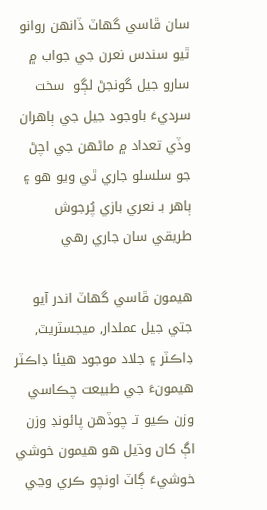سان ڦاسي گھاٽ ڏانھن روانو ٿيو سندس نعرن جي جواب ۾ سارو جيل گونجڻ لڳو  سخت سرديءَ باوجود جيل جي ٻاھران وڏي تعداد ۾ ماڻھن جي اچڻ جو سلسلو جاري ٿي ويو ھو ۽ ٻاھر بـ نعري بازي پُرجوش طريقي سان جاري رھي

ھيمون ڦاسي گھاٽ اندر آيو جتي جيل عملدار, ميجسٽريٽ, ڊاڪٽر ۽ جلاد موجود ھيئا ڊاڪٽر ھيمونءَ جي طبيعت چڪاسي وزن ڪيو تـ چوڏھن پائونڊ وزن اڳ کان وڌيل ھو ھيمون خوشي خوشيءَ ڳاٽ اونچو ڪري وڃي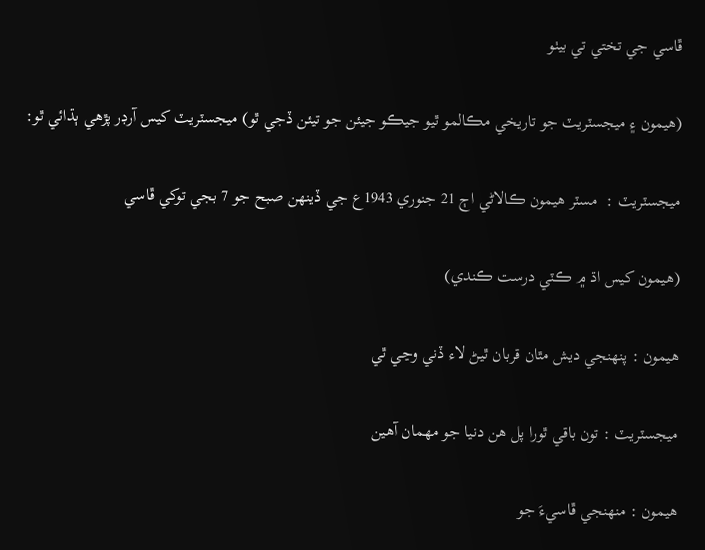ڦاسي جي تختي تي بيٺو

(ھيمون ۽ ميجسٽريٽ جو تاريخي مڪالمو ٿيو جيڪو جيئن جو تيئن ڏجي ٿو) ميجسٽريٽ کيس آرڊر پڙھي ٻڌائي ٿو:

ميجسٽريٽ :  مسٽر ھيمون ڪالاڻي اڄ 21 جنوري 1943ع جي ڏينھن صبح جو 7 بجي توکي ڦاسي

(ھيمون کيس اڌ ۾ ڪٽي درست ڪندي)

ھيمون : پنھنجي ديش مٿان قربان ٿيڻ لاء ڏني وڃي ٿي

ميجسٽريٽ : تون باقي ٿورا پل ھن دنيا جو مھمان آھين

ھيمون : منھنجي ڦاسيءَ جو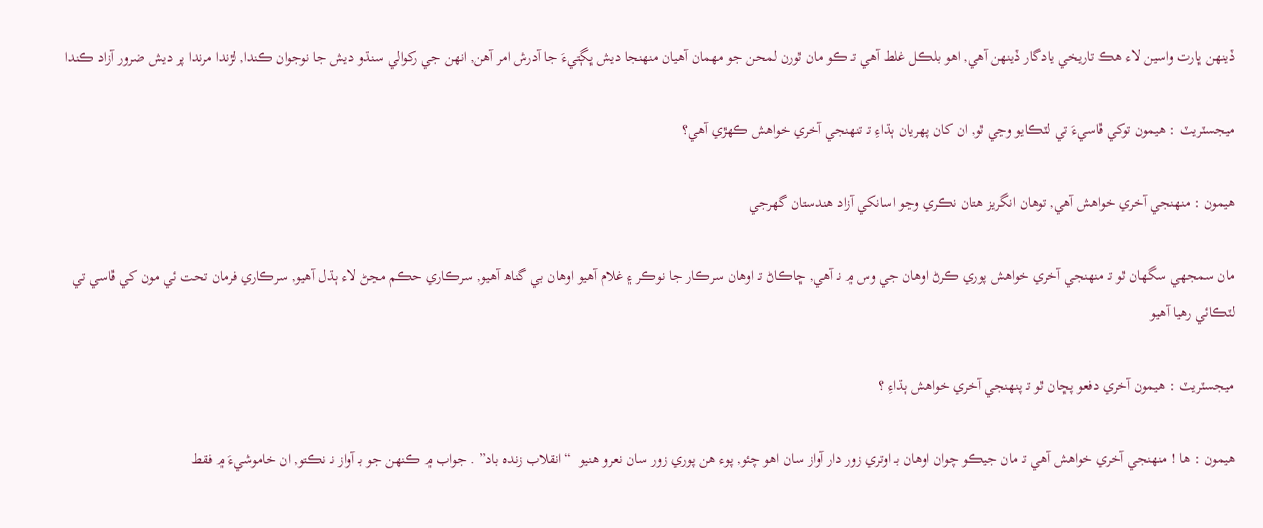ڏينھن ڀارت واسين لاء ھڪ تاريخي يادگار ڏينھن آھي, اھو بلڪل غلط آھي تـ ڪو مان ٿورن لمحن جو مھمان آھيان منھنجا ديش ڀڳتيءَ جا آدرش امر آھن, انھن جي رکوالي سنڌو ديش جا نوجوان ڪندا, لڙندا مرندا پر ديش ضرور آزاد ڪندا

ميجسٽريٽ : ھيمون توکي ڦاسيءَ تي لٽڪايو وڃي ٿو, ان کان پھريان ٻڌاءِ تـ تنھنجي آخري خواھش ڪھڙي آھي؟

ھيمون : منھنجي آخري خواھش آھي, توھان انگريز ھتان نڪري وڃو اسانکي آزاد ھندستان گھرجي

مان سمجھي سگھان ٿو تـ منھنجي آخري خواھش پوري ڪرڻ اوھان جي وس ۾ نـ آھي, ڇاڪاڻ تـ اوھان سرڪار جا نوڪر ۽ غلام آھيو اوھان بي گناھ آھيو, سرڪاري حڪم مڃڻ لاء ٻڌل آھيو, سرڪاري فرمان تحت ئي مون کي ڦاسي تي لٽڪائي رھيا آھيو

ميجسٽريٽ : ھيمون آخري دفعو پڇان ٿو تـ پنھنجي آخري خواھش ٻڌاءِ ؟

ھيمون : ھا ! منھنجي آخري خواھش آھي تـ مان جيڪو چوان اوھان بـ اوتري زور دار آواز سان اھو چئو, پوء ھن پوري زور سان نعرو ھنيو  “انقلاب زنده باد” . جواب ۾ ڪنھن جو بـ آواز نـ نڪتو, ان خاموشيءَ ۾ فقط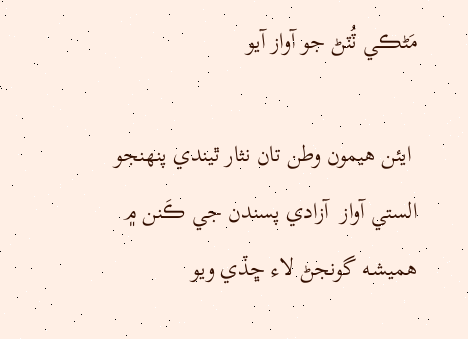مَڻڪي ٽُٽڻ جو آواز آيو

 ايئن ھيمون وطن تان نثار ٿيندي پنھنجو الستي آواز  آزادي پسندن جي ڪَنن ۾ ھميشـه گونجڻ لاء ڇڏي ويو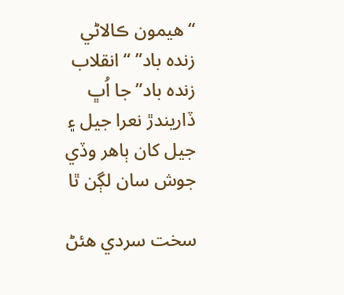“ھيمون ڪالاڻي زنده باد” “انقلاب زنده باد” جا اُڀ ڏاريندڙ نعرا جيل ۽ جيل کان ٻاھر وڏي جوش سان لڳن ٿا

سخت سردي ھئڻ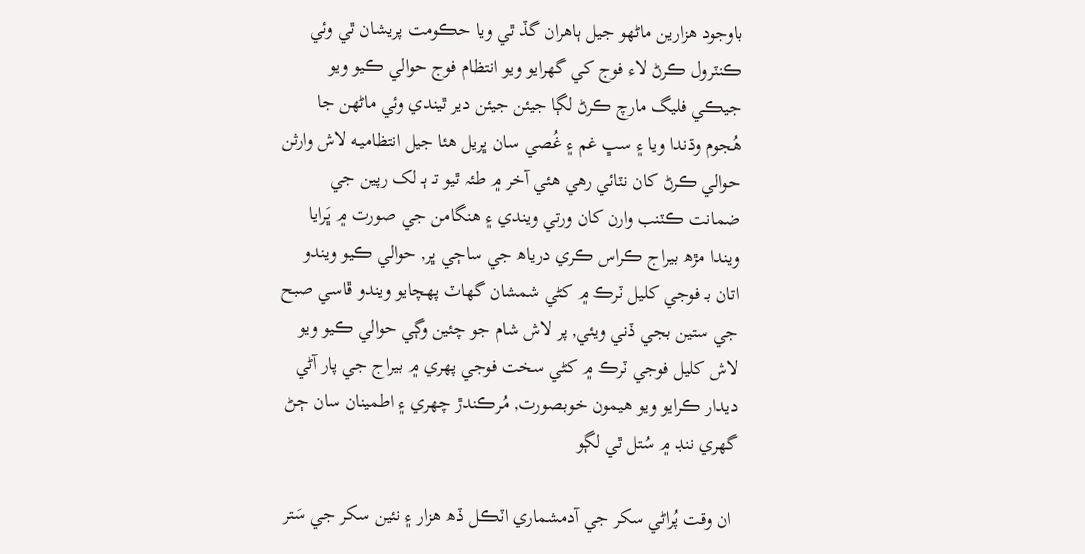باوجود ھزارين ماڻھو جيل ٻاھران گڏ ٿي ويا حڪومت پريشان ٿي وئي ڪنٽرول ڪرڻ لاء فوج کي گھرايو ويو انتظام فوج حوالي ڪيو ويو جيڪي فليگ مارچ ڪرڻ لڳا جيئن جيئن دير ٿيندي وئي ماڻھن جا ھُجوم وڌندا ويا ۽ سڀ غم ۽ غُصي سان ڀريل ھئا جيل انتظاميـه لاش وارثن حوالي ڪرڻ کان نٽائي رھي ھئي آخر ۾ طئہ ٿيو تـ ٻـ لک رپين جي ضمانت ڪٽنب وارن کان ورتي ويندي ۽ ھنگامن جي صورت ۾ ڀَرايا ويندا مڙھ بيراج ڪراس ڪري درياھ جي ساڄي ڀر, حوالي ڪيو ويندو اتان بـ فوجي کليل ٽرڪ ۾ کڻي شمشان گھاٽ پھچايو ويندو ڦاسي صبح جي ستين بجي ڏني ويئي, پر لاش شام جو چئين وڳي حوالي ڪيو ويو لاش کليل فوجي ٽرڪ ۾ کڻي سخت فوجي پھري ۾ بيراج جي پار آڻي ديدار ڪرايو ويو ھيمون خوبصورت, مُرڪندڙ چھري ۽ اطمينان سان ڄڻ  گھري ننڊ ۾ سُتل ٿي لڳو

 ان وقت پُراڻي سکر جي آدمشماري اٽڪل ڏھ ھزار ۽ نئين سکر جي سَتر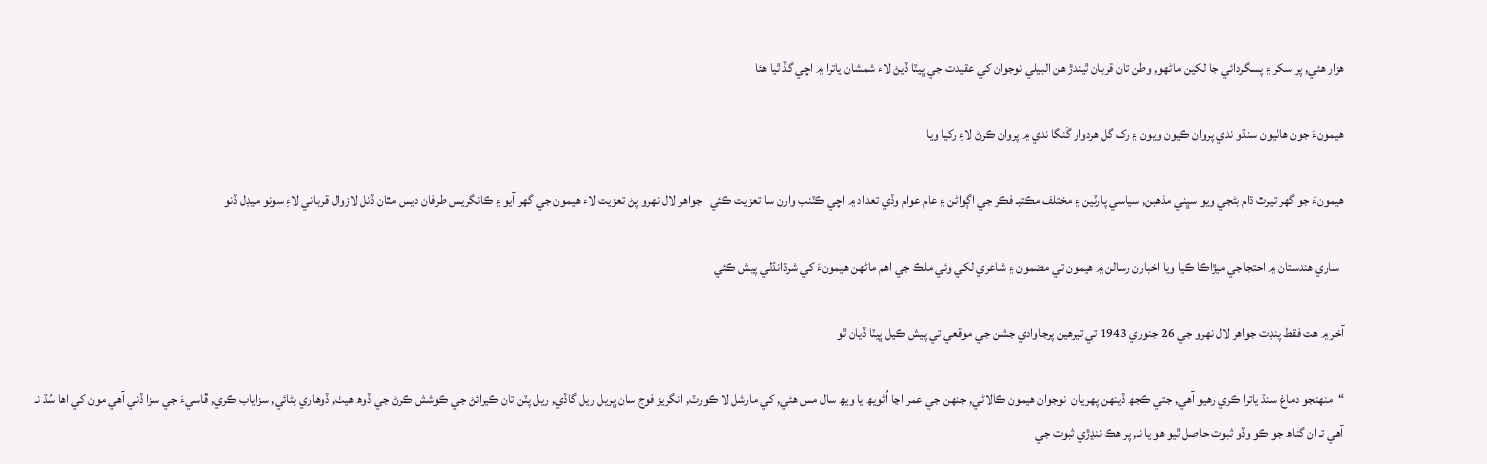ھزار ھئي, پر سکر ۽ پسگردائي جا لکين ماڻھو, وطن تان قربان ٿيندڙ ھن البيلي نوجوان کي عقيدت جي ڀيٽا ڏيڻ لاء شمشان ياترا ۾ اچي گڏ ٿيا ھئا

ھيمونءَ جون ھاٺيون سنڌو ندي پروان ڪيون ويون ۽ رک گل ھردوار گَنگا ندي ۾ پروان ڪرڻ لاءِ رکيا ويا

ھيمونءَ جو گھر تيرٿ ڌام بڻجي ويو سڀني مذھبن, سياسي پارٽين ۽ مختلف مڪتبـ فڪر جي اڳواڻن ۽ عام عوام وڏي تعداد ۾ اچي ڪٽنب وارن سا تعزيت ڪئي   جواھر لال نھرو پڻ تعزيت لاء ھيمون جي گھر آيو ۽ ڪانگريس طرفان ديس مٿان ڏنل لازوال قرباني لاءِ سونو ميڊل ڏنو

  ساري ھندستان ۾ احتجاجي ميڙاڪا ڪيا ويا اخبارن رسالن ۾ ھيمون تي مضمون ۽ شاعري لکي وئي ملڪ جي اھم ماڻھن ھيمونءَ کي شرڌانڌلي پيش ڪئي

آخر ۾ ھت فقط پنڊت جواھر لال نھرو جي 26 جنوري 1943 تي تيرھين پرجاوادي جشن جي موقعي تي پيش ڪيل ڀيٽا ڏيان ٿو

“منھنجو دماغ سنڌ ياترا ڪري رھيو آھي, جتي ڪجھ ڏينھن پھريان  نوجوان ھيمون ڪالاڻي, جنھن جي عمر اڃا اُڻويھ يا ويھ سال مس ھئي, کي مارشل لا ڪورٽ, انگريز فوج سان ڀريل ريل گاڏي, ريل پٽن تان ڪيرائڻ جي ڪوشش ڪرڻ جي ڏوھ ھيٺ, ڏوھاري بڻائي, سزاياب ڪري, ڦاسيءَ جي سزا ڏني آھي مون کي اھا سُڌ نـ آھي تـ ان گناھ جو ڪو وڏو ثبوت حاصل ٿيو ھو يا نـ, پر ھڪ ننڍڙي ثبوت جي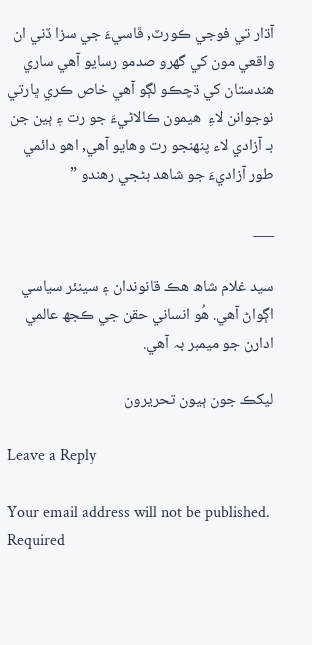آڌار تي فوجي ڪورٽ, ڦاسيءَ جي سزا ڏني ان واقعي مون کي گھرو صدمو رسايو آھي ساري ھندستان کي ڌچڪو لڳو آھي خاص ڪري ڀارتي نوجوانن لاءِ  ھيمون ڪالاڻيءَ جو رت ۽ ٻين جن بـ آزادي لاء پنھنجو رت وھايو آھي, اھو دائمي طور آزاديءَ جو شاھد بڻجي رھندو ”

___

سيد غلام شاھ ھڪ قانوندان ۽ سينئر سياسي اڳواڻ آھي. ھُو انساني حقن جي ڪجھ عالمي ادارن جو ميمبر بہ آھي.

ليکڪ جون ٻيون تحريرون

Leave a Reply

Your email address will not be published. Required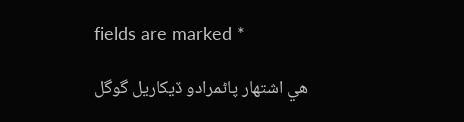fields are marked *

هي اشتهار پاڻمرادو ڏيکاريل گوگل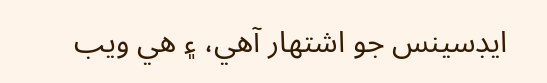ايڊسينس جو اشتهار آهي، ۽ هي ويب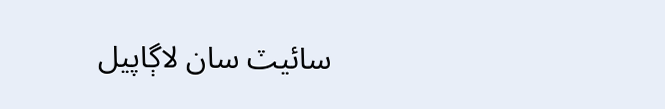سائيٽ سان لاڳاپيل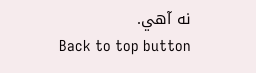نه آهي.
Back to top button